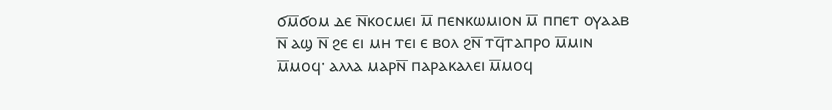ϭⲙ̅ϭⲟⲙ ⲇⲉ ⲛ̅ⲕⲟⲥⲙⲉⲓ ⲙ̅ ⲡⲉⲛⲕⲱⲙⲓⲟⲛ ⲙ̅ ⲡⲡⲉⲧ ⲟⲩⲁⲁⲃ
ⲛ̅ ⲁϣ ⲛ̅ ϩⲉ ⲉⲓ ⲙⲏ ⲧⲉⲓ ⲉ ⲃⲟⲗ ϩⲛ̅ ⲧϥ̅ⲧⲁⲡⲣⲟ ⲙ̅ⲙⲓⲛ
ⲙ̅ⲙⲟϥ· ⲁⲗⲗⲁ ⲙⲁⲣⲛ̅ ⲡⲁⲣⲁⲕⲁⲗⲉⲓ ⲙ̅ⲙⲟϥ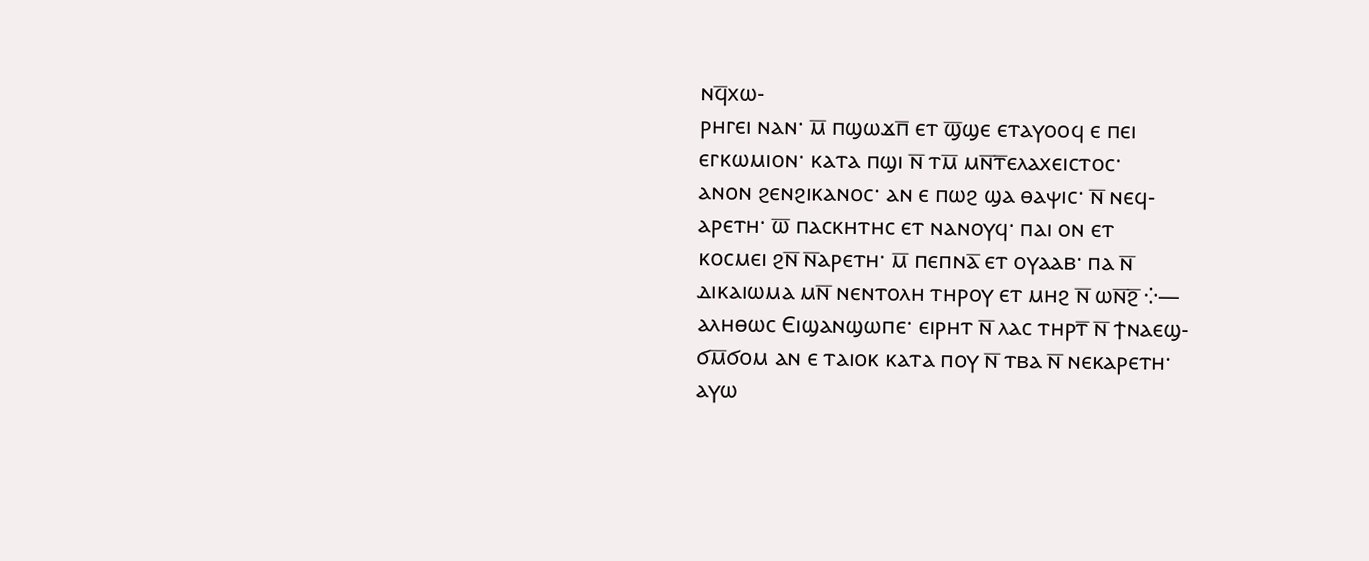ⲛϥ̅ⲭⲱ‐
ⲣⲏⲅⲉⲓ ⲛⲁⲛ· ⲙ̅ ⲡϣⲱϫⲡ̅ ⲉⲧ ϣ̅ϣⲉ ⲉⲧⲁⲩⲟⲟϥ ⲉ ⲡⲉⲓ
ⲉⲅⲕⲱⲙⲓⲟⲛ· ⲕⲁⲧⲁ ⲡϣⲓ ⲛ̅ ⲧⲙ̅ ⲙⲛ̅ⲧ̅ⲉⲗⲁⲭⲉⲓⲥⲧⲟⲥ·
ⲁⲛⲟⲛ ϩⲉⲛϩⲓⲕⲁⲛⲟⲥ· ⲁⲛ ⲉ ⲡⲱϩ ϣⲁ ⲑⲁⲯⲓⲥ· ⲛ̅ ⲛⲉϥ‐
ⲁⲣⲉⲧⲏ· ⲱ̅ ⲡⲁⲥⲕⲏⲧⲏⲥ ⲉⲧ ⲛⲁⲛⲟⲩϥ· ⲡⲁⲓ ⲟⲛ ⲉⲧ
ⲕⲟⲥⲙⲉⲓ ϩⲛ̅ ⲛ̅ⲁⲣⲉⲧⲏ· ⲙ̅ ⲡⲉⲡⲛⲁ̅ ⲉⲧ ⲟⲩⲁⲁⲃ· ⲡⲁ ⲛ̅
ⲇⲓⲕⲁⲓⲱⲙⲁ ⲙⲛ̅ ⲛⲉⲛⲧⲟⲗⲏ ⲧⲏⲣⲟⲩ ⲉⲧ ⲙⲏϩ ⲛ̅ ⲱⲛ̅ϩ̅ ⁛—
ⲁⲗⲏⲑⲱⲥ Ⲉⲓϣⲁⲛϣⲱⲡⲉ· ⲉⲓⲣⲏⲧ ⲛ̅ ⲗⲁⲥ ⲧⲏⲣⲧ̅ ⲛ̅ ϯⲛⲁⲉϣ‐
ϭⲙ̅ϭⲟⲙ ⲁⲛ ⲉ ⲧⲁⲓⲟⲕ ⲕⲁⲧⲁ ⲡⲟⲩ ⲛ̅ ⲧⲃⲁ ⲛ̅ ⲛⲉⲕⲁⲣⲉⲧⲏ·
ⲁⲩⲱ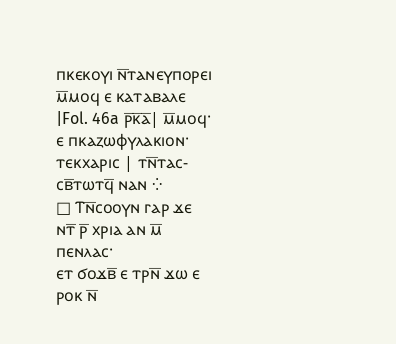ⲡⲕⲉⲕⲟⲩⲓ ⲛ̅ⲧⲁⲛⲉⲩⲡⲟⲣⲉⲓ ⲙ̅ⲙⲟϥ ⲉ ⲕⲁⲧⲁⲃⲁⲗⲉ
|Fol. 46a ⲣ̅ⲕ̅ⲁ̅| ⲙ̅ⲙⲟϥ· ⲉ ⲡⲕⲁⲍⲱⲫⲩⲗⲁⲕⲓⲟⲛ· ⲧⲉⲕⲭⲁⲣⲓⲥ | ⲧⲛ̅ⲧⲁⲥ‐
ⲥⲃ̅ⲧⲱⲧϥ̅ ⲛⲁⲛ ⁛
□ Ⲧⲛ̅ⲥⲟⲟⲩⲛ ⲅⲁⲣ ϫⲉ ⲛⲧ̅ ⲣ̅ ⲭⲣⲓⲁ ⲁⲛ ⲙ̅ ⲡⲉⲛⲗⲁⲥ·
ⲉⲧ ϭⲟϫⲃ̅ ⲉ ⲧⲣⲛ̅ ϫⲱ ⲉ ⲣⲟⲕ ⲛ̅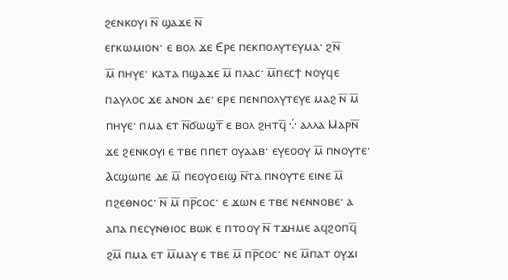ϩⲉⲛⲕⲟⲩⲓ ⲛ̅ ϣⲁϫⲉ ⲛ̅
ⲉⲅⲕⲱⲙⲓⲟⲛ· ⲉ ⲃⲟⲗ ϫⲉ Ⲉⲣⲉ ⲡⲉⲕⲡⲟⲗⲩⲧⲉⲩⲙⲁ· ϩⲛ̅
ⲙ̅ ⲡⲏⲩⲉ· ⲕⲁⲧⲁ ⲡϣⲁϫⲉ ⲙ̅ ⲡⲗⲁⲥ· ⲙ̅ⲡⲉⲥϯ ⲛⲟⲩϥⲉ
ⲡⲁⲩⲗⲟⲥ ϫⲉ ⲁⲛⲟⲛ ⲇⲉ· ⲉⲣⲉ ⲡⲉⲛⲡⲟⲗⲩⲧⲉⲩⲉ ⲙⲁϩ ⲛ̅ ⲙ̅
ⲡⲏⲩⲉ· ⲡⲙⲁ ⲉⲧ ⲛ̅ϭⲱϣⲧ̅ ⲉ ⲃⲟⲗ ϩⲏⲧϥ̅ ⁛ ⲁⲗⲗⲁ Ⲙⲁⲣⲛ̅
ϫⲉ ϩⲉⲛⲕⲟⲩⲓ ⲉ ⲧⲃⲉ ⲡⲡⲉⲧ ⲟⲩⲁⲁⲃ· ⲉⲩⲉⲟⲟⲩ ⲙ̅ ⲡⲛⲟⲩⲧⲉ·
Ⲁⲥϣⲱⲡⲉ ⲇⲉ ⲙ̅ ⲡⲉⲟⲩⲟⲉⲓϣ ⲛ̅ⲧⲁ ⲡⲛⲟⲩⲧⲉ ⲉⲓⲛⲉ ⲙ̅
ⲡϩⲉⲑⲛⲟⲥ· ⲛ̅ ⲙ̅ ⲡⲣ̅ⲥⲟⲥ· ⲉ ϫⲱⲛ ⲉ ⲧⲃⲉ ⲛⲉⲛⲛⲟⲃⲉ· ⲁ
ⲁⲡⲁ ⲡⲉⲥⲩⲛⲑⲓⲟⲥ ⲃⲱⲕ ⲉ ⲡⲧⲟⲟⲩ ⲛ̅ ⲧϫⲏⲙⲉ ⲁϥϩⲟⲡϥ̅
ϩⲙ̅ ⲡⲙⲁ ⲉⲧ ⲙ̅ⲙⲁⲩ ⲉ ⲧⲃⲉ ⲙ̅ ⲡⲣ̅ⲥⲟⲥ· ⲛⲉ ⲙ̅ⲡⲁⲧ ⲟⲩϫⲓ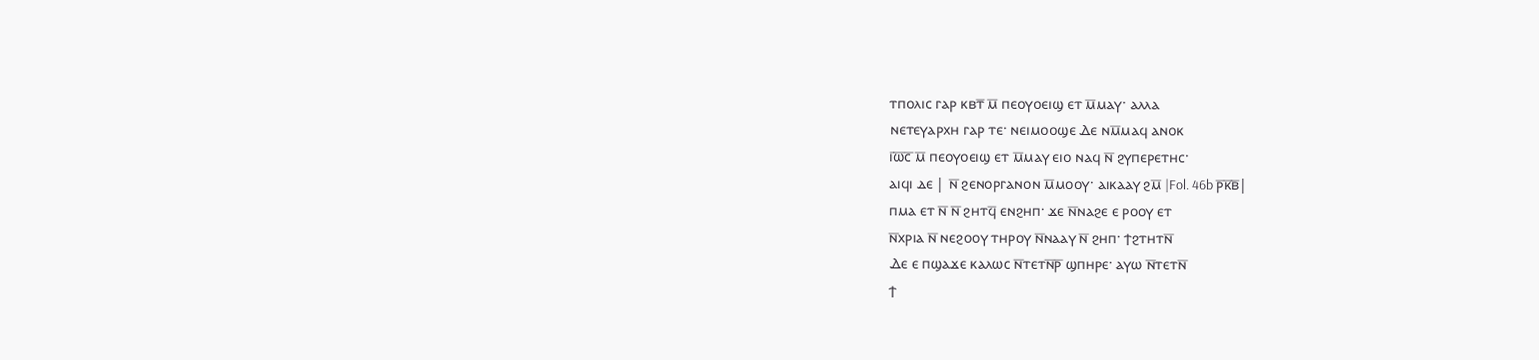ⲧⲡⲟⲗⲓⲥ ⲅⲁⲣ ⲕⲃⲧ̅ ⲙ̅ ⲡⲉⲟⲩⲟⲉⲓϣ ⲉⲧ ⲙ̅ⲙⲁⲩ· ⲁⲗⲗⲁ
ⲛⲉⲧⲉⲩⲁⲣⲭⲏ ⲅⲁⲣ ⲧⲉ· ⲛⲉⲓⲙⲟⲟϣⲉ Ⲇⲉ ⲛⲙ̅ⲙⲁϥ ⲁⲛⲟⲕ
ⲓ̅ⲱ̅ⲥ̅ ⲙ̅ ⲡⲉⲟⲩⲟⲉⲓϣ ⲉⲧ ⲙ̅ⲙⲁⲩ ⲉⲓⲟ ⲛⲁϥ ⲛ̅ ϩⲩⲡⲉⲣⲉⲧⲏⲥ·
ⲁⲓϥⲓ ⲇⲉ | ⲛ̅ ϩⲉⲛⲟⲣⲅⲁⲛⲟⲛ ⲙ̅ⲙⲟⲟⲩ· ⲁⲓⲕⲁⲁⲩ ϩⲙ̅ |Fol. 46b ⲣ̅ⲕ̅ⲃ̅|
ⲡⲙⲁ ⲉⲧ ⲛ̅ ⲛ̅ ϩⲏⲧϥ̅ ⲉⲛϩⲏⲡ· ϫⲉ ⲛ̅ⲛⲁϩⲉ ⲉ ⲣⲟⲟⲩ ⲉⲧ
ⲛ̅ⲭⲣⲓⲁ ⲛ̅ ⲛⲉϩⲟⲟⲩ ⲧⲏⲣⲟⲩ ⲛ̅ⲛⲁⲁⲩ ⲛ̅ ϩⲏⲡ· ϯϩⲧⲏⲧⲛ̅
Ⲇⲉ ⲉ ⲡϣⲁϫⲉ ⲕⲁⲗⲱⲥ ⲛ̅ⲧⲉⲧⲛ̅ⲣ̅ ϣⲡⲏⲣⲉ· ⲁⲩⲱ ⲛ̅ⲧⲉⲧⲛ̅
ϯ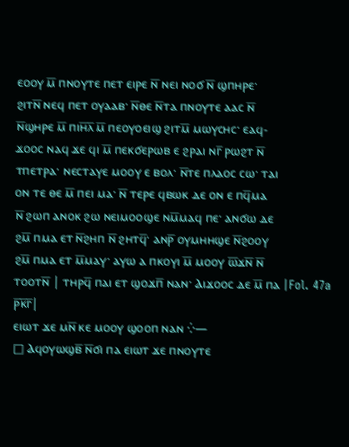ⲉⲟⲟⲩ ⲙ̅ ⲡⲛⲟⲩⲧⲉ ⲡⲉⲧ ⲉⲓⲣⲉ ⲛ̅ ⲛⲉⲓ ⲛⲟϭ ⲛ̅ ϣⲡⲏⲣⲉ·
ϩⲓⲧⲛ̅ ⲛⲉϥ ⲡⲉⲧ ⲟⲩⲁⲁⲃ· ⲛ̅ⲑⲉ ⲛ̅ⲧⲁ ⲡⲛⲟⲩⲧⲉ ⲁⲁⲥ ⲛ̅
ⲛ̅ϣⲏⲣⲉ ⲙ̅ ⲡⲓⲏ̅ⲗ̅ ⲙ̅ ⲡⲉⲟⲩⲟⲉⲓϣ ϩⲓⲧⲙ̅ ⲙⲱⲩⲥⲏⲥ· ⲉⲁϥ‐
ϫⲟⲟⲥ ⲛⲁϥ ϫⲉ ϥⲓ ⲙ̅ ⲡⲉⲕϭⲉⲣⲱⲃ ⲉ ϩⲣⲁⲓ ⲛⲅ̅ ⲣⲱϩⲧ ⲛ̅
ⲧⲡⲉⲧⲣⲁ· ⲛⲉⲥⲧⲁⲩⲉ ⲙⲟⲟⲩ ⲉ ⲃⲟⲗ· ⲛ̅ⲧⲉ ⲡⲗⲁⲟⲥ ⲥⲱ· ⲧⲁⲓ
ⲟⲛ ⲧⲉ ⲑⲉ ⲙ̅ ⲡⲉⲓ ⲙⲁ· ⲛ̅ ⲧⲉⲣⲉ ϥⲃⲱⲕ ⲇⲉ ⲟⲛ ⲉ ⲡϥ̅ⲙⲁ
ⲛ̅ ϩⲱⲡ ⲁⲛⲟⲕ ϩⲱ ⲛⲉⲓⲙⲟⲟϣⲉ ⲛⲙ̅ⲙⲁϥ ⲡⲉ· ⲁⲛϭⲱ ⲇⲉ
ϩⲙ̅ ⲡⲙⲁ ⲉⲧ ⲛ̅ϩⲏⲡ ⲛ̅ ϩⲏⲧϥ̅· ⲁⲛⲣ̅ ⲟⲩⲙⲏⲏϣⲉ ⲛ̅ϩⲟⲟⲩ
ϩⲙ̅ ⲡⲙⲁ ⲉⲧ ⲙ̅ⲙⲁⲩ· ⲁⲩⲱ ⲁ ⲡⲕⲟⲩⲓ ⲙ̅ ⲙⲟⲟⲩ ⲱ̅ϫⲛ̅ ⲛ̅
ⲧⲟⲟⲧⲛ̅ | ⲧⲏⲣϥ̅ ⲡⲁⲓ ⲉⲧ ϣⲟϫⲡ̅ ⲛⲁⲛ· Ⲁⲓϫⲟⲟⲥ ⲇⲉ ⲙ̅ ⲡⲁ |Fol. 47a ⲣ̅ⲕ̅ⲅ̅|
ⲉⲓⲱⲧ ϫⲉ ⲙⲛ̅ ⲕⲉ ⲙⲟⲟⲩ ϣⲟⲟⲡ ⲛⲁⲛ ⁛—
□ Ⲁϥⲟⲩⲱϣⲃ̅ ⲛ̅ϭⲓ ⲡⲁ ⲉⲓⲱⲧ ϫⲉ ⲡⲛⲟⲩⲧⲉ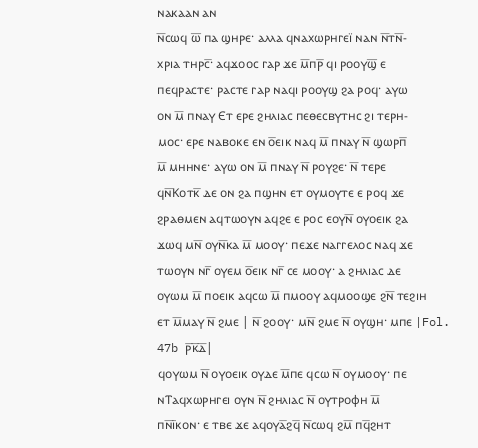ⲛⲁⲕⲁⲁⲛ ⲁⲛ
ⲛ̅ⲥⲱϥ ⲱ̅ ⲡⲁ ϣⲏⲣⲉ· ⲁⲗⲗⲁ ϥⲛⲁⲭⲱⲣⲏⲅⲉⲓ̈ ⲛⲁⲛ ⲛ̅ⲧⲛ̅‐
ⲭⲣⲓⲁ ⲧⲏⲣⲥ̅· ⲁϥϫⲟⲟⲥ ⲅⲁⲣ ϫⲉ ⲙ̅ⲡⲣ̅ ϥⲓ ⲣⲟⲟⲩϣ̅ ⲉ
ⲡⲉϥⲣⲁⲥⲧⲉ· ⲣⲁⲥⲧⲉ ⲅⲁⲣ ⲛⲁϥⲓ ⲣⲟⲟⲩϣ ϩⲁ ⲣⲟϥ· ⲁⲩⲱ
ⲟⲛ ⲙ̅ ⲡⲛⲁⲩ Ⲉⲧ ⲉⲣⲉ ϩⲏⲗⲓⲁⲥ ⲡⲉⲑⲉⲥⲃⲩⲧⲏⲥ ϩⲓ ⲧⲉⲣⲏ‐
ⲙⲟⲥ· ⲉⲣⲉ ⲛⲁⲃⲟⲕⲉ ⲉⲛ ⲟ̅ⲉⲓⲕ ⲛⲁϥ ⲙ̅ ⲡⲛⲁⲩ ⲛ̅ ϣⲱⲣⲡ̅
ⲙ̅ ⲙⲏⲏⲛⲉ· ⲁⲩⲱ ⲟⲛ ⲙ̅ ⲡⲛⲁⲩ ⲛ̅ ⲣⲟⲩϩⲉ· ⲛ̅ ⲧⲉⲣⲉ
ϥⲛ̅Ⲕⲟⲧⲕ̅ ⲇⲉ ⲟⲛ ϩⲁ ⲡϣⲏⲛ ⲉⲧ ⲟⲩⲙⲟⲩⲧⲉ ⲉ ⲣⲟϥ ϫⲉ
ϩⲣⲁⲑⲙⲉⲛ ⲁϥⲧⲱⲟⲩⲛ ⲁϥϩⲉ ⲉ ⲣⲟⲥ ⲉⲟⲩⲛ̅ ⲟⲩⲟⲉⲓⲕ ϩⲁ
ϫⲱϥ ⲙⲛ̅ ⲟⲩⲛ̅ⲕⲁ ⲙ̅ ⲙⲟⲟⲩ· ⲡⲉϫⲉ ⲛⲁⲅⲅⲉⲗⲟⲥ ⲛⲁϥ ϫⲉ
ⲧⲱⲟⲩⲛ ⲛⲅ̅ ⲟⲩⲉⲙ ⲟ̅ⲉⲓⲕ ⲛⲅ̅ ⲥⲉ ⲙⲟⲟⲩ· ⲁ ϩⲏⲗⲓⲁⲥ ⲇⲉ
ⲟⲩⲱⲙ ⲙ̅ ⲡⲟⲉⲓⲕ ⲁϥⲥⲱ ⲙ̅ ⲡⲙⲟⲟⲩ ⲁϥⲙⲟⲟϣⲉ ϩⲛ̅ ⲧⲉϩⲓⲏ
ⲉⲧ ⲙ̅ⲙⲁⲩ ⲛ̅ ϩⲙⲉ | ⲛ̅ ϩⲟⲟⲩ· ⲙⲛ̅ ϩⲙⲉ ⲛ̅ ⲟⲩϣⲏ· ⲙⲡⲉ |Fol. 47b ⲣ̅ⲕ̅ⲇ̅|
ϥⲟⲩⲱⲙ ⲛ̅ ⲟⲩⲟⲉⲓⲕ ⲟⲩⲇⲉ ⲙ̅ⲡⲉ ϥⲥⲱ ⲛ̅ ⲟⲩⲙⲟⲟⲩ· ⲡⲉ
ⲛⲦⲁϥⲭⲱⲣⲏⲅⲉⲓ ⲟⲩⲛ ⲛ̅ ϩⲏⲗⲓⲁⲥ ⲛ̅ ⲟⲩⲧⲣⲟⲫⲏ ⲙ̅
ⲡⲛ̅ⲓ̅ⲕⲟⲛ· ⲉ ⲧⲃⲉ ϫⲉ ⲁϥⲟⲩⲁ̅ϩϥ̅ ⲛ̅ⲥⲱϥ ϩⲙ̅ ⲡϥ̅ϩⲏⲧ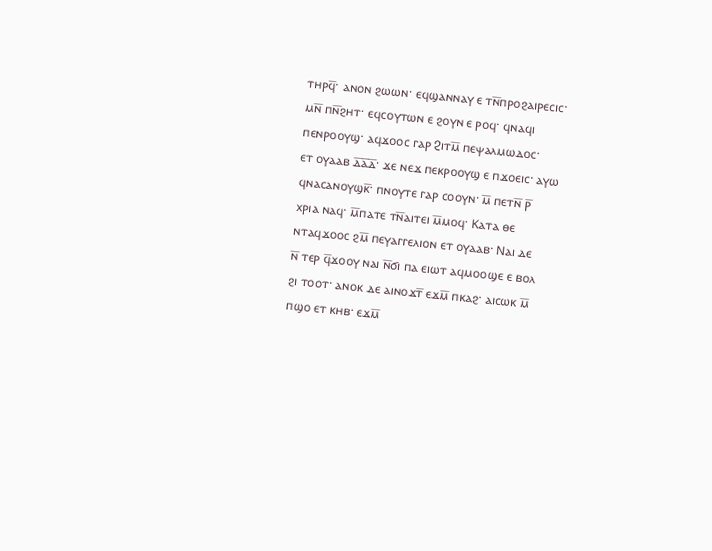ⲧⲏⲣϥ̅· ⲁⲛⲟⲛ ϩⲱⲱⲛ· ⲉϥϣⲁⲛⲛⲁⲩ ⲉ ⲧⲛ̅ⲡⲣⲟϩⲁⲓⲣⲉⲥⲓⲥ·
ⲙⲛ̅ ⲡⲛ̅ϩⲏⲧ· ⲉϥⲥⲟⲩⲧⲱⲛ ⲉ ϩⲟⲩⲛ ⲉ ⲣⲟϥ· ϥⲛⲁϥⲓ
ⲡⲉⲛⲣⲟⲟⲩϣ· ⲁϥϫⲟⲟⲥ ⲅⲁⲣ Ϩⲓⲧⲙ̅ ⲡⲉⲯⲁⲗⲙⲱⲇⲟⲥ·
ⲉⲧ ⲟⲩⲁⲁⲃ ⲇ̅ⲁ̅ⲇ̅· ϫⲉ ⲛⲉϫ ⲡⲉⲕⲣⲟⲟⲩϣ ⲉ ⲡϫⲟⲉⲓⲥ· ⲁⲩⲱ
ϥⲛⲁⲥⲁⲛⲟⲩϣⲕ̅· ⲡⲛⲟⲩⲧⲉ ⲅⲁⲣ ⲥⲟⲟⲩⲛ· ⲙ̅ ⲡⲉⲧⲛ̅ ⲣ̅
ⲭⲣⲓⲁ ⲛⲁϥ· ⲙ̅ⲡⲁⲧⲉ ⲧⲛ̅ⲁⲓⲧⲉⲓ ⲙ̅ⲙⲟϥ· Ⲕⲁⲧⲁ ⲑⲉ
ⲛⲧⲁϥϫⲟⲟⲥ ϩⲙ̅ ⲡⲉⲩⲁⲅⲅⲉⲗⲓⲟⲛ ⲉⲧ ⲟⲩⲁⲁⲃ· Ⲛⲁⲓ ⲇⲉ
ⲛ̅ ⲧⲉⲣ ϥ̅ϫⲟⲟⲩ ⲛⲁⲓ ⲛ̅ϭⲓ ⲡⲁ ⲉⲓⲱⲧ ⲁϥⲙⲟⲟϣⲉ ⲉ ⲃⲟⲗ
ϩⲓ ⲧⲟⲟⲧ· ⲁⲛⲟⲕ ⲇⲉ ⲁⲓⲛⲟϫⲧ̅ ⲉϫⲙ̅ ⲡⲕⲁϩ· ⲁⲓⲥⲱⲕ ⲙ̅
ⲡϣⲟ ⲉⲧ ⲕⲏⲃ· ⲉϫⲙ̅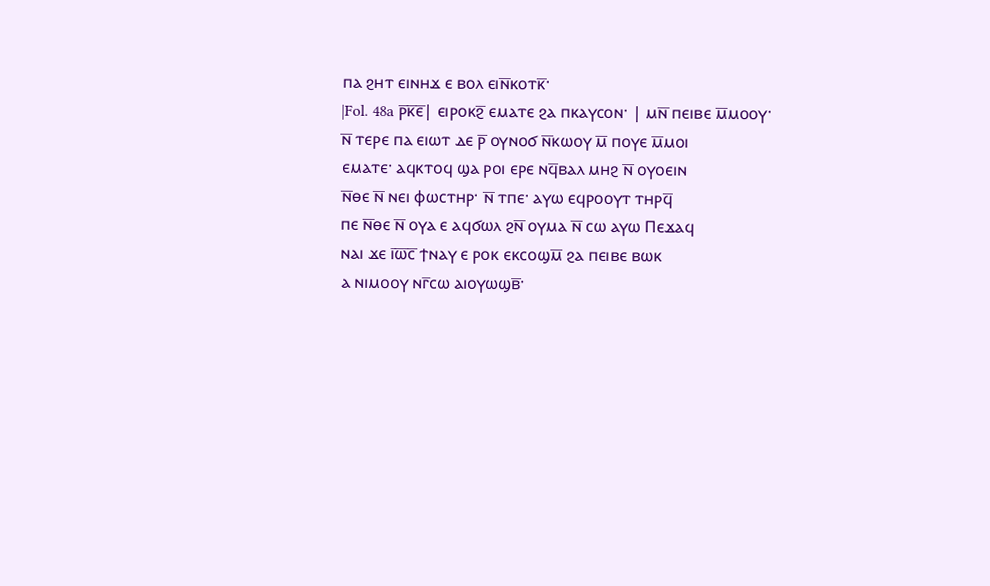ⲡⲁ ϩⲏⲧ ⲉⲓⲛⲏϫ ⲉ ⲃⲟⲗ ⲉⲓⲛ̅ⲕⲟⲧⲕ̅·
|Fol. 48a ⲣ̅ⲕ̅ⲉ̅| ⲉⲓⲣⲟⲕϩ̅ ⲉⲙⲁⲧⲉ ϩⲁ ⲡⲕⲁⲩⲥⲟⲛ· | ⲙⲛ̅ ⲡⲉⲓⲃⲉ ⲙ̅ⲙⲟⲟⲩ·
ⲛ̅ ⲧⲉⲣⲉ ⲡⲁ ⲉⲓⲱⲧ ⲇⲉ ⲣ̅ ⲟⲩⲛⲟϭ ⲛ̅ⲕⲱⲟⲩ ⲙ̅ ⲡⲟⲩⲉ ⲙ̅ⲙⲟⲓ
ⲉⲙⲁⲧⲉ· ⲁϥⲕⲧⲟϥ ϣⲁ ⲣⲟⲓ ⲉⲣⲉ ⲛϥ̅ⲃⲁⲗ ⲙⲏϩ ⲛ̅ ⲟⲩⲟⲉⲓⲛ
ⲛ̅ⲑⲉ ⲛ̅ ⲛⲉⲓ ⲫⲱⲥⲧⲏⲣ· ⲛ̅ ⲧⲡⲉ· ⲁⲩⲱ ⲉϥⲣⲟⲟⲩⲧ ⲧⲏⲣϥ̅
ⲡⲉ ⲛ̅ⲑⲉ ⲛ̅ ⲟⲩⲁ ⲉ ⲁϥϭⲱⲗ ϩⲛ̅ ⲟⲩⲙⲁ ⲛ̅ ⲥⲱ ⲁⲩⲱ Ⲡⲉϫⲁϥ
ⲛⲁⲓ ϫⲉ ⲓ̅ⲱ̅ⲥ̅ ϯⲛⲁⲩ ⲉ ⲣⲟⲕ ⲉⲕⲥⲟϣⲙ̅ ϩⲁ ⲡⲉⲓⲃⲉ ⲃⲱⲕ
ⲁ ⲛⲓⲙⲟⲟⲩ ⲛⲅ̅ⲥⲱ ⲁⲓⲟⲩⲱϣⲃ̅·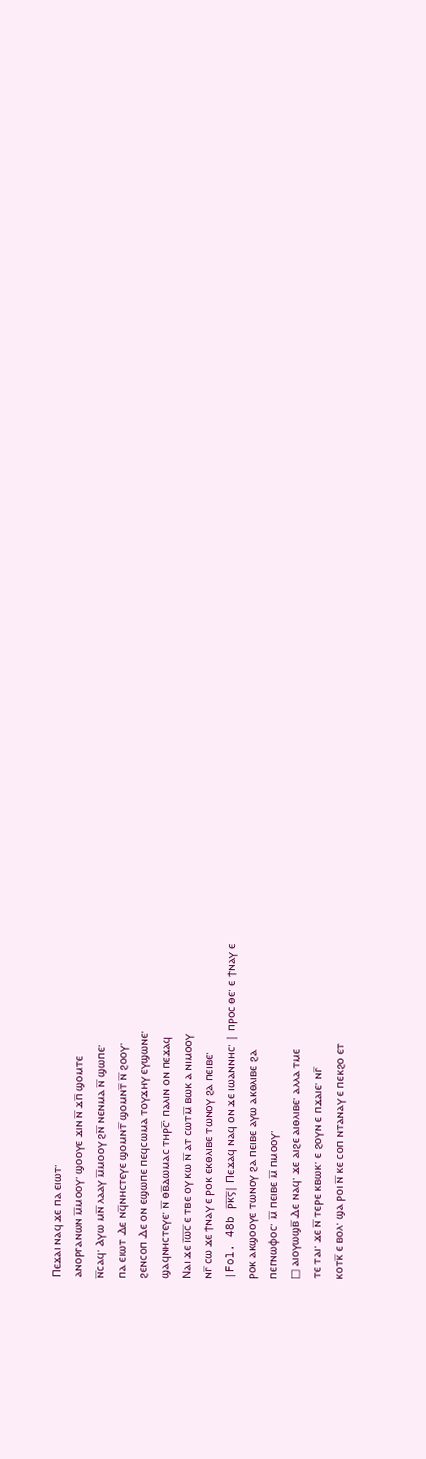Ⲡⲉϫⲁⲓ ⲛⲁϥ ϫⲉ ⲡⲁ ⲉⲓⲱⲧ·
ⲁⲛⲟⲣⲅⲁⲛⲱⲛ ⲙ̅ⲙⲟⲟⲩ· ϣⲟⲟⲩⲉ ϫⲓⲛ ⲛ̅ ϫⲡ̅ ϣⲟⲙⲧⲉ
ⲛ̅ⲥⲁϥ· Ⲁⲩⲱ ⲙⲛ̅ ⲗⲁⲁⲩ ⲙ̅ⲙⲟⲟⲩ ϩⲛ̅ ⲛⲉⲛⲙⲁ ⲛ̅ ϣⲱⲡⲉ·
ⲡⲁ ⲉⲓⲱⲧ Ⲇⲉ ⲛϥ̅ⲛⲏⲥⲧⲉⲩⲉ ϣⲟⲙⲛⲧ̅ ϣⲟⲙⲛⲧ̅ ⲛ̅ ϩⲟⲟⲩ·
ϩⲉⲛⲥⲟⲡ Ⲇⲉ ⲟⲛ ⲉϣⲱⲡⲉ ⲡⲉϥⲥⲱⲙⲁ ⲧⲟⲩϫⲏⲩ ⲉⲩϣⲱⲛⲉ·
ϣⲁϥⲛⲏⲥⲧⲉⲩⲉ· ⲛ̅ ⲑⲃ̅ⲇⲱⲙⲁⲥ ⲧⲏⲣⲥ̅· ⲡⲁⲗⲓⲛ ⲟⲛ ⲡⲉϫⲁϥ
Ⲛⲁⲓ ϫⲉ ⲓ̅ⲱ̅ⲥ̅ ⲉ ⲧⲃⲉ ⲟⲩ ⲕⲱ ⲛ̅ ⲁⲧ ⲥⲱⲧⲙ̅ ⲃⲱⲕ ⲁ ⲛⲓⲙⲟⲟⲩ
ⲛⲅ̅ ⲥⲱ ϫⲉ ϯⲛⲁⲩ ⲉ ⲣⲟⲕ ⲉⲕⲑⲗⲓⲃⲉ ⲧⲱⲛⲟⲩ ϩⲁ ⲡⲉⲓⲃⲉ·
|Fol. 48b ⲣ̅ⲕ̅ⲋ̅| Ⲡⲉϫⲁϥ ⲛⲁϥ ⲟⲛ ϫⲉ ⲓⲱⲁⲛⲛⲏⲥ· | ⲡⲣⲟⲥ ⲑⲉ· ⲉ ϯⲛⲁⲩ ⲉ
ⲣⲟⲕ ⲁⲕϣⲟⲟⲩⲉ ⲧⲱⲛⲟⲩ ϩⲁ ⲡⲉⲓⲃⲉ ⲁⲩⲱ ⲁⲕⲑⲗⲓⲃⲉ ϩⲁ
ⲡⲉⲅⲛⲱⲫⲟⲥ· ⲙ̅ ⲡⲉⲓⲃⲉ ⲙ̅ ⲡⲙⲟⲟⲩ·
□ ⲁⲓⲟⲩⲱϣⲃ̅ Ⲇⲉ ⲛⲁϥ· ϫⲉ ⲁⲓϩⲉ ⲁⲓⲑⲗⲓⲃⲉ· ⲁⲗⲗⲁ ⲧⲙⲉ
ⲧⲉ ⲧⲁⲓ· ϫⲉ ⲛ̅ ⲧⲉⲣⲉ ⲕⲃⲱⲕ· ⲉ ϩⲟⲩⲛ ⲉ ⲡϫⲁⲓⲉ· ⲛⲅ̅
ⲕⲟⲧⲕ̅ ⲉ ⲃⲟⲗ· ϣⲁ ⲣⲟⲓ ⲛ̅ ⲕⲉ ⲥⲟⲡ ⲛⲧⲁⲛⲁⲩ ⲉ ⲡⲉⲕϩⲟ ⲉⲧ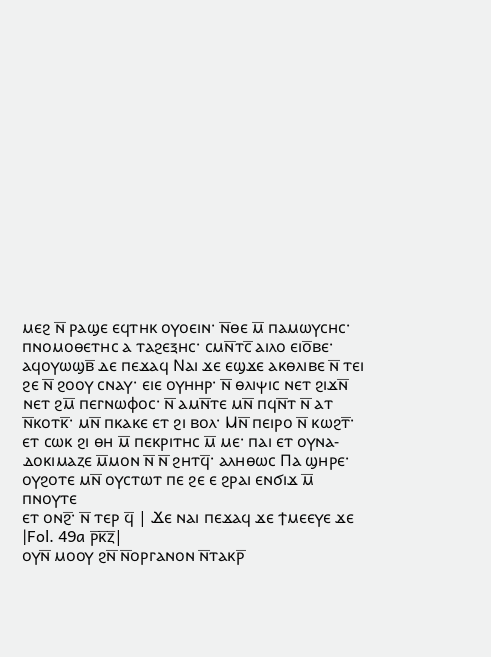ⲙⲉϩ ⲛ̅ ⲣⲁϣⲉ ⲉϥⲧⲏⲕ ⲟⲩⲟⲉⲓⲛ· ⲛ̅ⲑⲉ ⲙ̅ ⲡⲁⲙⲱⲩⲥⲏⲥ·
ⲡⲛⲟⲙⲟⲑⲉⲧⲏⲥ ⲁ ⲧⲁϩⲉⲝⲏⲥ· ⲥⲙⲛ̅ⲧⲥ̅ ⲁⲓⲗⲟ ⲉⲓⲟ̅ⲃⲉ·
ⲁϥⲟⲩⲱϣⲃ̅ ⲇⲉ ⲡⲉϫⲁϥ Ⲛⲁⲓ ϫⲉ ⲉϣϫⲉ ⲁⲕⲑⲗⲓⲃⲉ ⲛ̅ ⲧⲉⲓ
ϩⲉ ⲛ̅ ϩⲟⲟⲩ ⲥⲛⲁⲩ· ⲉⲓⲉ ⲟⲩⲏⲏⲣ· ⲛ̅ ⲑⲗⲓⲯⲓⲥ ⲛⲉⲧ ϩⲓϫⲛ̅
ⲛⲉⲧ ϩⲙ̅ ⲡⲉⲅⲛⲱⲫⲟⲥ· ⲛ̅ ⲁⲙⲛ̅ⲧⲉ ⲙⲛ̅ ⲡϥⲛ̅ⲧ ⲛ̅ ⲁⲧ
ⲛ̅ⲕⲟⲧⲕ̅· ⲙⲛ̅ ⲡⲕⲁⲕⲉ ⲉⲧ ϩⲓ ⲃⲟⲗ· Ⲙⲛ̅ ⲡⲉⲓⲣⲟ ⲛ̅ ⲕⲱϩⲧ̅·
ⲉⲧ ⲥⲱⲕ ϩⲓ ⲑⲏ ⲙ̅ ⲡⲉⲕⲣⲓⲧⲏⲥ ⲙ̅ ⲙⲉ· ⲡⲁⲓ ⲉⲧ ⲟⲩⲛⲁ‐
ⲇⲟⲕⲓⲙⲁⲍⲉ ⲙ̅ⲙⲟⲛ ⲛ̅ ⲛ̅ ϩⲏⲧϥ̅· ⲁⲗⲏⲑⲱⲥ Ⲡⲁ ϣⲏⲣⲉ·
ⲟⲩϩⲟⲧⲉ ⲙⲛ̅ ⲟⲩⲥⲧⲱⲧ ⲡⲉ ϩⲉ ⲉ ϩⲣⲁⲓ ⲉⲛϭⲓϫ ⲙ̅ ⲡⲛⲟⲩⲧⲉ
ⲉⲧ ⲟⲛϩ̅· ⲛ̅ ⲧⲉⲣ ϥ̅ | Ϫⲉ ⲛⲁⲓ ⲡⲉϫⲁϥ ϫⲉ ϯⲙⲉⲉⲩⲉ ϫⲉ |Fol. 49a ⲣ̅ⲕ̅ⲍ̅|
ⲟⲩⲛ̅ ⲙⲟⲟⲩ ϩⲛ̅ ⲛ̅ⲟⲣⲅⲁⲛⲟⲛ ⲛ̅ⲧⲁⲕⲣ̅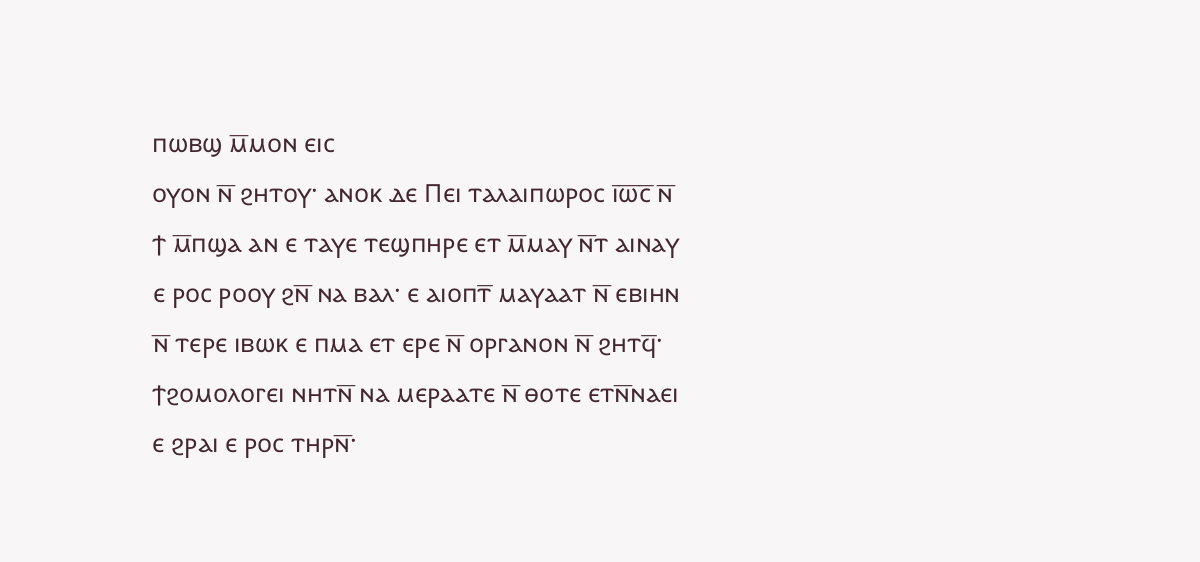ⲡⲱⲃϣ ⲙ̅ⲙⲟⲛ ⲉⲓⲥ
ⲟⲩⲟⲛ ⲛ̅ ϩⲏⲧⲟⲩ· ⲁⲛⲟⲕ ⲇⲉ Ⲡⲉⲓ ⲧⲁⲗⲁⲓⲡⲱⲣⲟⲥ ⲓ̅ⲱ̅ⲥ̅ ⲛ̅
ϯ ⲙ̅ⲡϣⲁ ⲁⲛ ⲉ ⲧⲁⲩⲉ ⲧⲉϣⲡⲏⲣⲉ ⲉⲧ ⲙ̅ⲙⲁⲩ ⲛ̅ⲧ ⲁⲓⲛⲁⲩ
ⲉ ⲣⲟⲥ ⲣⲟⲟⲩ ϩⲛ̅ ⲛⲁ ⲃⲁⲗ· ⲉ ⲁⲓⲟⲡⲧ̅ ⲙⲁⲩⲁⲁⲧ ⲛ̅ ⲉⲃⲓⲏⲛ
ⲛ̅ ⲧⲉⲣⲉ ⲓⲃⲱⲕ ⲉ ⲡⲙⲁ ⲉⲧ ⲉⲣⲉ ⲛ̅ ⲟⲣⲅⲁⲛⲟⲛ ⲛ̅ ϩⲏⲧϥ̅·
ϯϩⲟⲙⲟⲗⲟⲅⲉⲓ ⲛⲏⲧⲛ̅ ⲛⲁ ⲙⲉⲣⲁⲁⲧⲉ ⲛ̅ ⲑⲟⲧⲉ ⲉⲧⲛ̅ⲛⲁⲉⲓ
ⲉ ϩⲣⲁⲓ ⲉ ⲣⲟⲥ ⲧⲏⲣⲛ̅·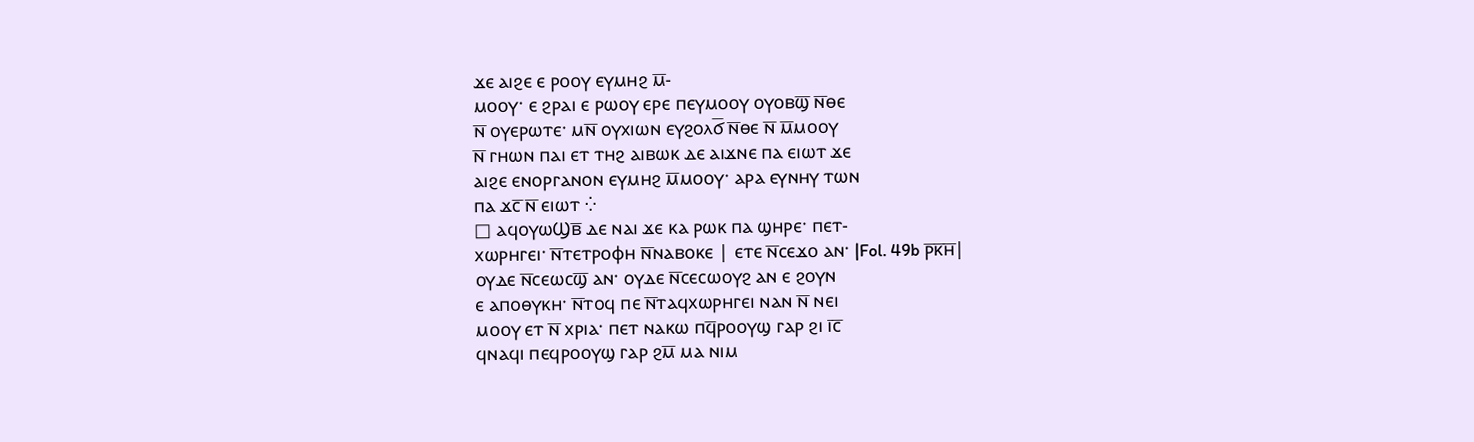ϫⲉ ⲁⲓϩⲉ ⲉ ⲣⲟⲟⲩ ⲉⲩⲙⲏϩ ⲙ̅‐
ⲙⲟⲟⲩ· ⲉ ϩⲣⲁⲓ ⲉ ⲣⲱⲟⲩ ⲉⲣⲉ ⲡⲉⲩⲙⲟⲟⲩ ⲟⲩⲟⲃϣ̅ ⲛ̅ⲑⲉ
ⲛ̅ ⲟⲩⲉⲣⲱⲧⲉ· ⲙⲛ̅ ⲟⲩⲭⲓⲱⲛ ⲉⲩϩⲟⲗϭ̅ ⲛ̅ⲑⲉ ⲛ̅ ⲙ̅ⲙⲟⲟⲩ
ⲛ̅ ⲅⲏⲱⲛ ⲡⲁⲓ ⲉⲧ ⲧⲏϩ ⲁⲓⲃⲱⲕ ⲇⲉ ⲁⲓϫⲛⲉ ⲡⲁ ⲉⲓⲱⲧ ϫⲉ
ⲁⲓϩⲉ ⲉⲛⲟⲣⲅⲁⲛⲟⲛ ⲉⲩⲙⲏϩ ⲙ̅ⲙⲟⲟⲩ· ⲁⲣⲁ ⲉⲩⲛⲏⲩ ⲧⲱⲛ
ⲡⲁ ϫⲥ̅ ⲛ̅ ⲉⲓⲱⲧ ⁛
□ ⲁϥⲟⲩⲱϢⲃ̅ ⲇⲉ ⲛⲁⲓ ϫⲉ ⲕⲁ ⲣⲱⲕ ⲡⲁ ϣⲏⲣⲉ· ⲡⲉⲧ‐
ⲭⲱⲣⲏⲅⲉⲓ· ⲛ̅ⲧⲉⲧⲣⲟⲫⲏ ⲛ̅ⲛⲁⲃⲟⲕⲉ | ⲉⲧⲉ ⲛ̅ⲥⲉϫⲟ ⲁⲛ· |Fol. 49b ⲣ̅ⲕ̅ⲏ̅|
ⲟⲩⲇⲉ ⲛ̅ⲥⲉⲱⲥϣ̅ ⲁⲛ· ⲟⲩⲇⲉ ⲛ̅ⲥⲉⲥⲱⲟⲩϩ ⲁⲛ ⲉ ϩⲟⲩⲛ
ⲉ ⲁⲡⲟⲑⲩⲕⲏ· ⲛ̅ⲧⲟϥ ⲡⲉ ⲛ̅ⲧⲁϥⲭⲱⲣⲏⲅⲉⲓ ⲛⲁⲛ ⲛ̅ ⲛⲉⲓ
ⲙⲟⲟⲩ ⲉⲧ ⲛ̅ ⲭⲣⲓⲁ· ⲡⲉⲧ ⲛⲁⲕⲱ ⲡϥ̅ⲣⲟⲟⲩϣ ⲅⲁⲣ ϩⲓ ⲓ̅ⲥ̅
ϥⲛⲁϥⲓ ⲡⲉϥⲣⲟⲟⲩϣ ⲅⲁⲣ ϩⲙ̅ ⲙⲁ ⲛⲓⲙ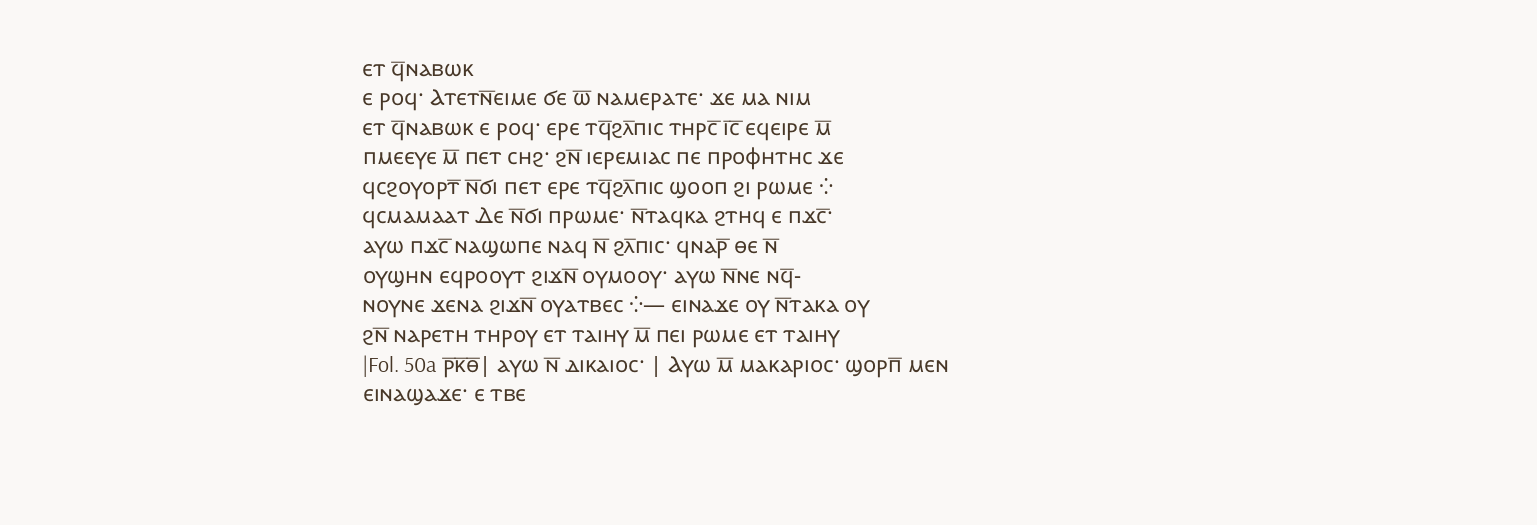ⲉⲧ ϥ̅ⲛⲁⲃⲱⲕ
ⲉ ⲣⲟϥ· Ⲁⲧⲉⲧⲛ̅ⲉⲓⲙⲉ ϭⲉ ⲱ̅ ⲛⲁⲙⲉⲣⲁⲧⲉ· ϫⲉ ⲙⲁ ⲛⲓⲙ
ⲉⲧ ϥ̅ⲛⲁⲃⲱⲕ ⲉ ⲣⲟϥ· ⲉⲣⲉ ⲧϥ̅ϩⲗ̅ⲡⲓⲥ ⲧⲏⲣⲥ̅ ⲓ̅ⲥ̅ ⲉϥⲉⲓⲣⲉ ⲙ̅
ⲡⲙⲉⲉⲩⲉ ⲙ̅ ⲡⲉⲧ ⲥⲏϩ· ϩⲛ̅ ⲓⲉⲣⲉⲙⲓⲁⲥ ⲡⲉ ⲡⲣⲟⲫⲏⲧⲏⲥ ϫⲉ
ϥⲥϩⲟⲩⲟⲣⲧ̅ ⲛ̅ϭⲓ ⲡⲉⲧ ⲉⲣⲉ ⲧϥ̅ϩⲗ̅ⲡⲓⲥ ϣⲟⲟⲡ ϩⲓ ⲣⲱⲙⲉ ⁛
ϥⲥⲙⲁⲙⲁⲁⲧ Ⲇⲉ ⲛ̅ϭⲓ ⲡⲣⲱⲙⲉ· ⲛ̅ⲧⲁϥⲕⲁ ϩⲧⲏϥ ⲉ ⲡϫⲥ̅·
ⲁⲩⲱ ⲡϫⲥ̅ ⲛⲁϣⲱⲡⲉ ⲛⲁϥ ⲛ̅ ϩⲗ̅ⲡⲓⲥ· ϥⲛⲁⲣ̅ ⲑⲉ ⲛ̅
ⲟⲩϣⲏⲛ ⲉϥⲣⲟⲟⲩⲧ ϩⲓϫⲛ̅ ⲟⲩⲙⲟⲟⲩ· ⲁⲩⲱ ⲛ̅ⲛⲉ ⲛϥ̅‐
ⲛⲟⲩⲛⲉ ϫⲉⲛⲁ ϩⲓϫⲛ̅ ⲟⲩⲁⲧⲃⲉⲥ ⁛— ⲉⲓⲛⲁϫⲉ ⲟⲩ ⲛ̅ⲧⲁⲕⲁ ⲟⲩ
ϩⲛ̅ ⲛⲁⲣⲉⲧⲏ ⲧⲏⲣⲟⲩ ⲉⲧ ⲧⲁⲓⲏⲩ ⲙ̅ ⲡⲉⲓ ⲣⲱⲙⲉ ⲉⲧ ⲧⲁⲓⲏⲩ
|Fol. 50a ⲣ̅ⲕ̅ⲑ̅| ⲁⲩⲱ ⲛ̅ ⲇⲓⲕⲁⲓⲟⲥ· | Ⲁⲩⲱ ⲙ̅ ⲙⲁⲕⲁⲣⲓⲟⲥ· ϣⲟⲣⲡ̅ ⲙⲉⲛ
ⲉⲓⲛⲁϣⲁϫⲉ· ⲉ ⲧⲃⲉ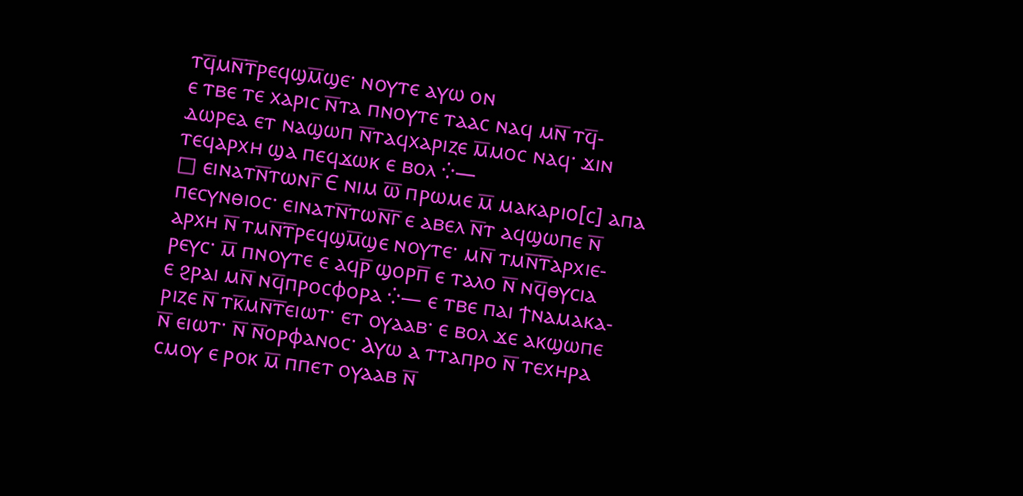ⲧϥ̅ⲙⲛ̅ⲧ̅ⲣⲉϥϣⲙ̅ϣⲉ· ⲛⲟⲩⲧⲉ ⲁⲩⲱ ⲟⲛ
ⲉ ⲧⲃⲉ ⲧⲉ ⲭⲁⲣⲓⲥ ⲛ̅ⲧⲁ ⲡⲛⲟⲩⲧⲉ ⲧⲁⲁⲥ ⲛⲁϥ ⲙⲛ̅ ⲧϥ̅‐
ⲇⲱⲣⲉⲁ ⲉⲧ ⲛⲁϣⲱⲡ ⲛ̅ⲧⲁϥⲭⲁⲣⲓⲍⲉ ⲙ̅ⲙⲟⲥ ⲛⲁϥ· ϫⲓⲛ
ⲧⲉϥⲁⲣⲭⲏ ϣⲁ ⲡⲉϥϫⲱⲕ ⲉ ⲃⲟⲗ ⁛—
□ ⲉⲓⲛⲁⲧⲛ̅ⲧⲱⲛⲅ̅ Ⲉ ⲛⲓⲙ ⲱ̅ ⲡⲣⲱⲙⲉ ⲙ̅ ⲙⲁⲕⲁⲣⲓⲟ[ⲥ] ⲁⲡⲁ
ⲡⲉⲥⲩⲛⲑⲓⲟⲥ· ⲉⲓⲛⲁⲧⲛ̅ⲧⲱⲛ̅ⲅ̅ ⲉ ⲁⲃⲉⲗ ⲛ̅ⲧ ⲁϥϣⲱⲡⲉ ⲛ̅
ⲁⲣⲭⲏ ⲛ̅ ⲧⲙⲛ̅ⲧ̅ⲣⲉϥϣⲙ̅ϣⲉ ⲛⲟⲩⲧⲉ· ⲙⲛ̅ ⲧⲙⲛ̅ⲧ̅ⲁⲣⲭⲓⲉ‐
ⲣⲉⲩⲥ· ⲙ̅ ⲡⲛⲟⲩⲧⲉ ⲉ ⲁϥⲣ̅ ϣⲟⲣⲡ̅ ⲉ ⲧⲁⲗⲟ ⲛ̅ ⲛϥ̅ⲑⲩⲥⲓⲁ
ⲉ ϩⲣⲁⲓ ⲙⲛ̅ ⲛϥ̅ⲡⲣⲟⲥⲫⲟⲣⲁ ⁛— ⲉ ⲧⲃⲉ ⲡⲁⲓ ϯⲛⲁⲙⲁⲕⲁ‐
ⲣⲓⲍⲉ ⲛ̅ ⲧⲕ̅ⲙⲛ̅ⲧ̅ⲉⲓⲱⲧ· ⲉⲧ ⲟⲩⲁⲁⲃ· ⲉ ⲃⲟⲗ ϫⲉ ⲁⲕϣⲱⲡⲉ
ⲛ̅ ⲉⲓⲱⲧ· ⲛ̅ ⲛ̅ⲟⲣⲫⲁⲛⲟⲥ· Ⲁⲩⲱ ⲁ ⲧⲧⲁⲡⲣⲟ ⲛ̅ ⲧⲉⲭⲏⲣⲁ
ⲥⲙⲟⲩ ⲉ ⲣⲟⲕ ⲙ̅ ⲡⲡⲉⲧ ⲟⲩⲁⲁⲃ ⲛ̅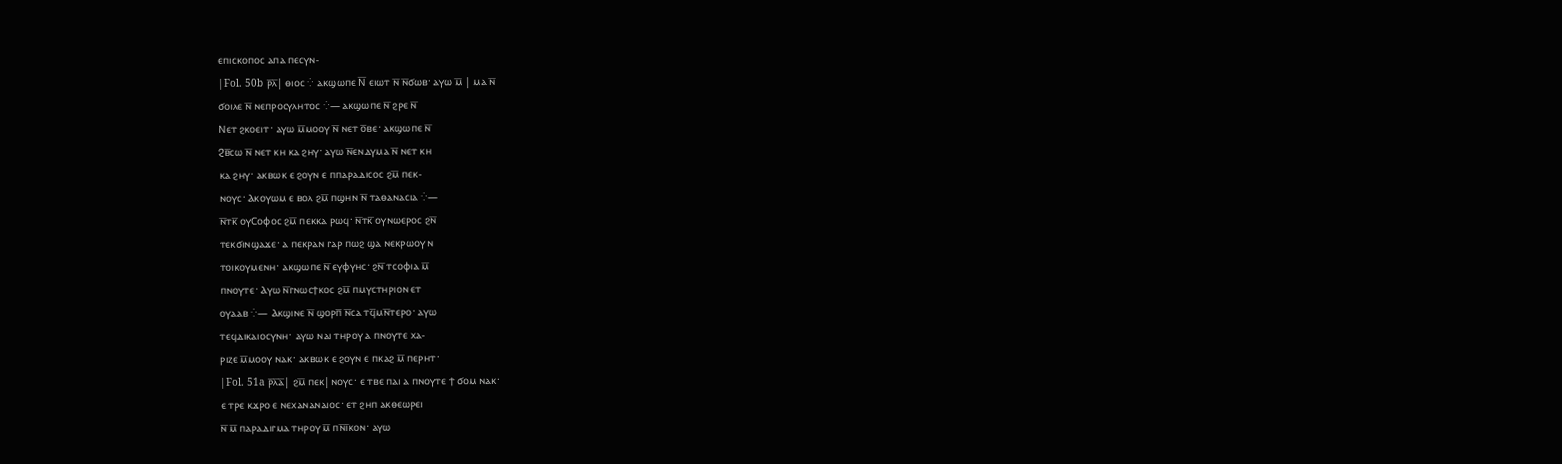ⲉⲡⲓⲥⲕⲟⲡⲟⲥ ⲁⲡⲁ ⲡⲉⲥⲩⲛ‐
|Fol. 50b ⲣ̅ⲗ̅| ⲑⲓⲟⲥ ⁛ ⲁⲕϣⲱⲡⲉ Ⲛ̅ ⲉⲓⲱⲧ ⲛ̅ ⲛ̅ϭⲱⲃ· ⲁⲩⲱ ⲙ̅ | ⲙⲁ ⲛ̅
ϭⲟⲓⲗⲉ ⲛ̅ ⲛⲉⲡⲣⲟⲥⲩⲗⲏⲧⲟⲥ ⁛— ⲁⲕϣⲱⲡⲉ ⲛ̅ ϩⲣⲉ ⲛ̅
Ⲛⲉⲧ ϩⲕⲟⲉⲓⲧ· ⲁⲩⲱ ⲙ̅ⲙⲟⲟⲩ ⲛ̅ ⲛⲉⲧ ⲟ̅ⲃⲉ· ⲁⲕϣⲱⲡⲉ ⲛ̅
Ϩⲃ̅ⲥⲱ ⲛ̅ ⲛⲉⲧ ⲕⲏ ⲕⲁ ϩⲏⲩ· ⲁⲩⲱ ⲛ̅ⲉⲛⲇⲩⲙⲁ ⲛ̅ ⲛⲉⲧ ⲕⲏ
ⲕⲁ ϩⲏⲩ· ⲁⲕⲃⲱⲕ ⲉ ϩⲟⲩⲛ ⲉ ⲡⲡⲁⲣⲁⲇⲓⲥⲟⲥ ϩⲙ̅ ⲡⲉⲕ‐
ⲛⲟⲩⲥ· Ⲁⲕⲟⲩⲱⲙ ⲉ ⲃⲟⲗ ϩⲙ̅ ⲡϣⲏⲛ ⲛ̅ ⲧⲁⲑⲁⲛⲁⲥⲓⲁ ⁛—
ⲛ̅ⲧⲕ̅ ⲟⲩⲤⲟⲫⲟⲥ ϩⲙ̅ ⲡⲉⲕⲕⲁ ⲣⲱϥ· ⲛ̅ⲧⲕ̅ ⲟⲩⲛⲱⲉⲣⲟⲥ ϩⲛ̅
ⲧⲉⲕϭⲓⲛϣⲁϫⲉ· ⲁ ⲡⲉⲕⲣⲁⲛ ⲅⲁⲣ ⲡⲱϩ ϣⲁ ⲛⲉⲕⲣⲱⲟⲩ ⲛ
ⲧⲟⲓⲕⲟⲩⲙⲉⲛⲏ· ⲁⲕϣⲱⲡⲉ ⲛ̅ ⲉⲩⲫⲩⲏⲥ· ϩⲛ̅ ⲧⲥⲟⲫⲓⲁ ⲙ̅
ⲡⲛⲟⲩⲧⲉ· Ⲁⲩⲱ ⲛ̅ⲅⲛⲱⲥϯⲕⲟⲥ ϩⲙ̅ ⲡⲙⲩⲥⲧⲏⲣⲓⲟⲛ ⲉⲧ
ⲟⲩⲁⲁⲃ ⁛— Ⲁⲕϣⲓⲛⲉ ⲛ̅ ϣⲟⲣⲡ̅ ⲛ̅ⲥⲁ ⲧϥ̅ⲙⲛ̅ⲧⲉⲣⲟ· ⲁⲩⲱ
ⲧⲉϥⲇⲓⲕⲁⲓⲟⲥⲩⲛⲏ· ⲁⲩⲱ ⲛⲁⲓ ⲧⲏⲣⲟⲩ ⲁ ⲡⲛⲟⲩⲧⲉ ⲭⲁ‐
ⲣⲓⲍⲉ ⲙ̅ⲙⲟⲟⲩ ⲛⲁⲕ· ⲁⲕⲃⲱⲕ ⲉ ϩⲟⲩⲛ ⲉ ⲡⲕⲁϩ ⲙ̅ ⲡⲉⲣⲏⲧ·
|Fol. 51a ⲣ̅ⲗ̅ⲁ̅| ϩⲙ̅ ⲡⲉⲕ|ⲛⲟⲩⲥ· ⲉ ⲧⲃⲉ ⲡⲁⲓ ⲁ ⲡⲛⲟⲩⲧⲉ ϯ ϭⲟⲙ ⲛⲁⲕ·
ⲉ ⲧⲣⲉ ⲕϫⲣⲟ ⲉ ⲛⲉⲭⲁⲛⲁⲛⲁⲓⲟⲥ· ⲉⲧ ϩⲏⲡ ⲁⲕⲑⲉⲱⲣⲉⲓ
ⲛ̅ ⲙ̅ ⲡⲁⲣⲁⲇⲓⲅⲙⲁ ⲧⲏⲣⲟⲩ ⲙ̅ ⲡⲛ̅ⲓ̅ⲕⲟⲛ· ⲁⲩⲱ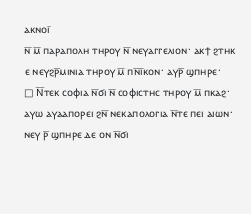ⲁⲕⲛⲟⲓ̅
ⲛ̅ ⲙ̅ ⲡⲁⲣⲁⲡⲟⲗⲏ ⲧⲏⲣⲟⲩ ⲛ̅ ⲛⲉⲩⲁⲅⲅⲉⲗⲓⲟⲛ· ⲁⲕϯ ϩⲧⲏⲕ
ⲉ ⲛⲉⲩϩⲣ̅ⲙⲓⲛⲓⲁ ⲧⲏⲣⲟⲩ ⲙ̅ ⲡⲛ̅ⲓ̅ⲕⲟⲛ· ⲁⲩⲣ̅ ϣⲡⲏⲣⲉ·
□ Ⲛ̅ⲧⲉⲕ ⲥⲟⲫⲓⲁ ⲛ̅ϭⲓ ⲛ̅ ⲥⲟⲫⲓⲥⲧⲏⲥ ⲧⲏⲣⲟⲩ ⲙ̅ ⲡⲕⲁϩ·
ⲁⲩⲱ ⲁⲩⲁⲁⲡⲟⲣⲉⲓ ϩⲛ̅ ⲛⲉⲕⲁⲡⲟⲗⲟⲅⲓⲁ ⲛ̅ⲧⲉ ⲡⲉⲓ ⲁⲓⲱⲛ·
ⲛⲉⲩ ⲣ̅ ϣⲡⲏⲣⲉ ⲇⲉ ⲟⲛ ⲛ̅ϭⲓ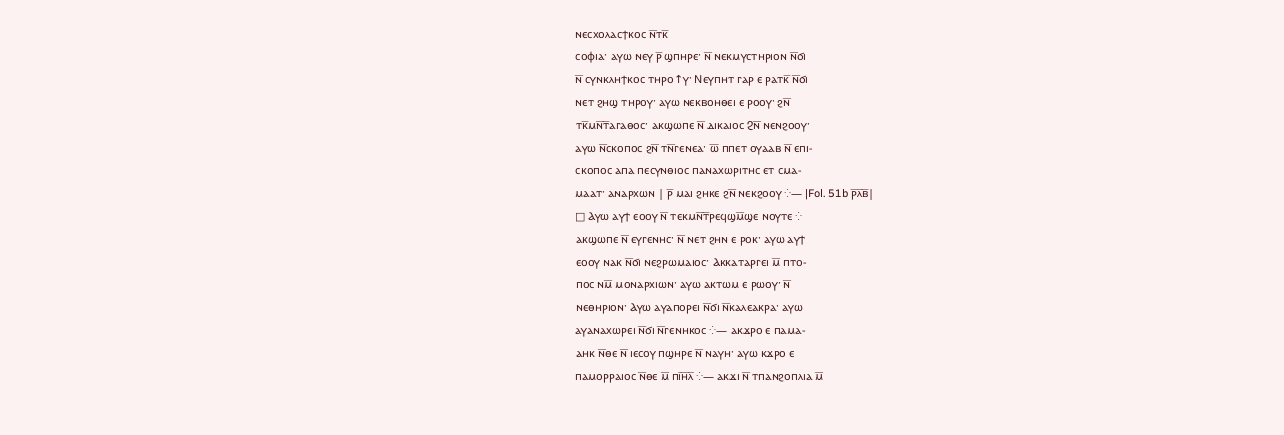ⲛⲉⲥⲭⲟⲗⲁⲥϯⲕⲟⲥ ⲛ̅ⲧⲕ̅
ⲥⲟⲫⲓⲁ· ⲁⲩⲱ ⲛⲉⲩ ⲣ̅ ϣⲡⲏⲣⲉ· ⲛ̅ ⲛⲉⲕⲙⲩⲥⲧⲏⲣⲓⲟⲛ ⲛ̅ϭⲓ
ⲛ̅ ⲥⲩⲛⲕⲗⲏϯⲕⲟⲥ ⲧⲏⲣⲟ↑ⲩ· Ⲛⲉⲩⲡⲏⲧ ⲅⲁⲣ ⲉ ⲣⲁⲧⲕ̅ ⲛ̅ϭⲓ
ⲛⲉⲧ ϩⲏϣ ⲧⲏⲣⲟⲩ· ⲁⲩⲱ ⲛⲉⲕⲃⲟⲏⲑⲉⲓ ⲉ ⲣⲟⲟⲩ· ϩⲛ̅
ⲧⲕ̅ⲙⲛ̅ⲧ̅ⲁⲅⲁⲑⲟⲥ· ⲁⲕϣⲱⲡⲉ ⲛ̅ ⲇⲓⲕⲁⲓⲟⲥ Ϩⲛ̅ ⲛⲉⲛϩⲟⲟⲩ·
ⲁⲩⲱ ⲛ̅ⲥⲕⲟⲡⲟⲥ ϩⲛ̅ ⲧⲛ̅ⲅⲉⲛⲉⲁ· ⲱ̅ ⲡⲡⲉⲧ ⲟⲩⲁⲁⲃ ⲛ̅ ⲉⲡⲓ‐
ⲥⲕⲟⲡⲟⲥ ⲁⲡⲁ ⲡⲉⲥⲩⲛⲑⲓⲟⲥ ⲡⲁⲛⲁⲭⲱⲣⲓⲧⲏⲥ ⲉⲧ ⲥⲙⲁ‐
ⲙⲁⲁⲧ· ⲁⲛⲁⲣⲭⲱⲛ | ⲣ̅ ⲙⲁⲓ ϩⲏⲕⲉ ϩⲛ̅ ⲛⲉⲕϩⲟⲟⲩ ⁛— |Fol. 51b ⲣ̅ⲗ̅ⲃ̅|
□ Ⲁⲩⲱ ⲁⲩϯ ⲉⲟⲟⲩ ⲛ̅ ⲧⲉⲕⲙⲛ̅ⲧ̅ⲣⲉϥϣⲙ̅ϣⲉ ⲛⲟⲩⲧⲉ ⁛
ⲁⲕϣⲱⲡⲉ ⲛ̅ ⲉⲩⲅⲉⲛⲏⲥ· ⲛ̅ ⲛⲉⲧ ϩⲏⲛ ⲉ ⲣⲟⲕ· ⲁⲩⲱ ⲁⲩϯ
ⲉⲟⲟⲩ ⲛⲁⲕ ⲛ̅ϭⲓ ⲛⲉϩⲣⲱⲙⲁⲓⲟⲥ· Ⲁⲕⲕⲁⲧⲁⲣⲅⲉⲓ ⲙ̅ ⲡⲧⲟ‐
ⲡⲟⲥ ⲛⲙ̅ ⲙⲟⲛⲁⲣⲭⲓⲱⲛ· ⲁⲩⲱ ⲁⲕⲧⲱⲙ ⲉ ⲣⲱⲟⲩ· ⲛ̅
ⲛⲉⲑⲏⲣⲓⲟⲛ· Ⲁⲩⲱ ⲁⲩⲁⲡⲟⲣⲉⲓ ⲛ̅ϭⲓ ⲛ̅ⲕⲁⲗⲉⲁⲕⲣⲁ· ⲁⲩⲱ
ⲁⲩⲁⲛⲁⲭⲱⲣⲉⲓ ⲛ̅ϭⲓ ⲛ̅ⲅⲉⲛⲏⲕⲟⲥ ⁛— ⲁⲕϫⲣⲟ ⲉ ⲡⲁⲙⲁ‐
ⲁⲏⲕ ⲛ̅ⲑⲉ ⲛ̅ ⲓⲉⲥⲟⲩ ⲡϣⲏⲣⲉ ⲛ̅ ⲛⲁⲩⲏ· ⲁⲩⲱ ⲕϫⲣⲟ ⲉ
ⲡⲁⲙⲟⲣⲣⲁⲓⲟⲥ ⲛ̅ⲑⲉ ⲙ̅ ⲡⲓ̅ⲏ̅ⲗ̅ ⁛— ⲁⲕϫⲓ ⲛ̅ ⲧⲡⲁⲛϩⲟⲡⲗⲓⲁ ⲙ̅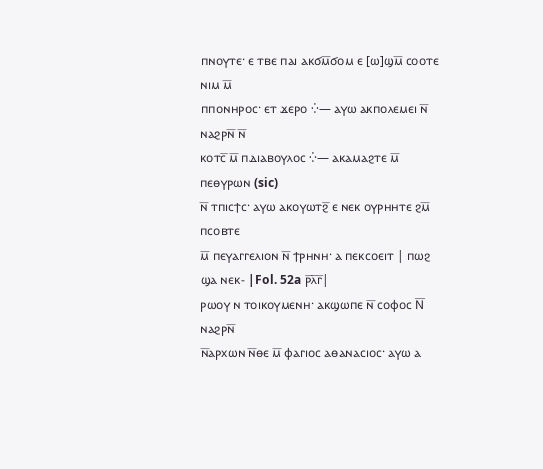ⲡⲛⲟⲩⲧⲉ· ⲉ ⲧⲃⲉ ⲡⲁⲓ ⲁⲕϭⲙ̅ϭⲟⲙ ⲉ [ⲱ]ϣⲙ̅ ⲥⲟⲟⲧⲉ ⲛⲓⲙ ⲙ̅
ⲡⲡⲟⲛⲏⲣⲟⲥ· ⲉⲧ ϫⲉⲣⲟ ⁛— ⲁⲩⲱ ⲁⲕⲡⲟⲗⲉⲙⲉⲓ ⲛ̅ ⲛⲁϩⲣⲛ̅ ⲛ̅
ⲕⲟⲧⲥ̅ ⲙ̅ ⲡⲇⲓⲁⲃⲟⲩⲗⲟⲥ ⁛— ⲁⲕⲁⲙⲁϩⲧⲉ ⲙ̅ ⲡⲉⲑⲩⲣⲱⲛ (sic)
ⲛ̅ ⲧⲡⲓⲥϯⲥ· ⲁⲩⲱ ⲁⲕⲟⲩⲱⲧϩ̅ ⲉ ⲛⲉⲕ ⲟⲩⲣⲏⲏⲧⲉ ϩⲙ̅ ⲡⲥⲟⲃⲧⲉ
ⲙ̅ ⲡⲉⲩⲁⲅⲅⲉⲗⲓⲟⲛ ⲛ̅ ϯⲣⲏⲛⲏ· ⲁ ⲡⲉⲕⲥⲟⲉⲓⲧ | ⲡⲱϩ ϣⲁ ⲛⲉⲕ‐ |Fol. 52a ⲣ̅ⲗ̅ⲅ̅|
ⲣⲱⲟⲩ ⲛ ⲧⲟⲓⲕⲟⲩⲙⲉⲛⲏ· ⲁⲕϣⲱⲡⲉ ⲛ̅ ⲥⲟⲫⲟⲥ Ⲛ̅ ⲛⲁϩⲣⲛ̅
ⲛ̅ⲁⲣⲭⲱⲛ ⲛ̅ⲑⲉ ⲙ̅ ⲫⲁⲅⲓⲟⲥ ⲁⲑⲁⲛⲁⲥⲓⲟⲥ· ⲁⲩⲱ ⲁ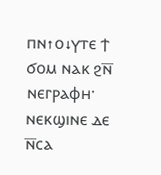ⲡⲛ↑ⲟ↓ⲩⲧⲉ ϯ ϭⲟⲙ ⲛⲁⲕ ϩⲛ̅ ⲛⲉⲅⲣⲁⲫⲏ· ⲛⲉⲕϣⲓⲛⲉ ⲇⲉ ⲛ̅ⲥⲁ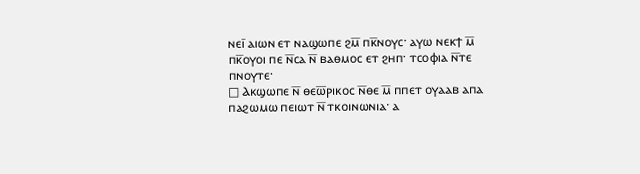ⲛⲉⲓ̅ ⲁⲓⲱⲛ ⲉⲧ ⲛⲁϣⲱⲡⲉ ϩⲙ̅ ⲡⲕ̅ⲛⲟⲩⲥ· ⲁⲩⲱ ⲛⲉⲕϯ ⲙ̅
ⲡⲕ̅ⲟⲩⲟⲓ ⲡⲉ ⲛ̅ⲥⲁ ⲛ̅ ⲃⲁⲑⲙⲟⲥ ⲉⲧ ϩⲏⲡ· ⲧⲥⲟⲫⲓⲁ ⲛ̅ⲧⲉ
ⲡⲛⲟⲩⲧⲉ·
□ Ⲁⲕϣⲱⲡⲉ ⲛ̅ ⲑⲉⲱ̅ⲣⲓⲕⲟⲥ ⲛ̅ⲑⲉ ⲙ̅ ⲡⲡⲉⲧ ⲟⲩⲁⲁⲃ ⲁⲡⲁ
ⲡⲁϩⲱⲙⲱ ⲡⲉⲓⲱⲧ ⲛ̅ ⲧⲕⲟⲓⲛⲱⲛⲓⲁ· ⲁ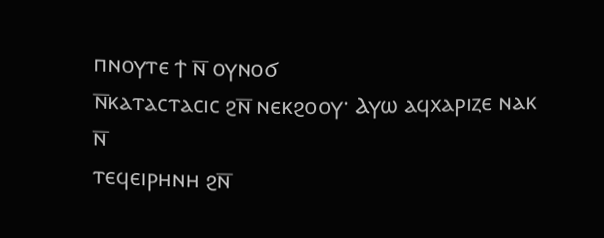ⲡⲛⲟⲩⲧⲉ ϯ ⲛ̅ ⲟⲩⲛⲟϭ
ⲛ̅ⲕⲁⲧⲁⲥⲧⲁⲥⲓⲥ ϩⲛ̅ ⲛⲉⲕϩⲟⲟⲩ· Ⲁⲩⲱ ⲁϥⲭⲁⲣⲓⲍⲉ ⲛⲁⲕ ⲛ̅
ⲧⲉϥⲉⲓⲣⲏⲛⲏ ϩⲛ̅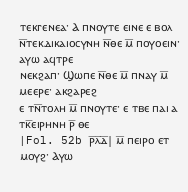ⲧⲉⲕⲅⲉⲛⲉⲁ· Ⲁ ⲡⲛⲟⲩⲧⲉ ⲉⲓⲛⲉ ⲉ ⲃⲟⲗ
ⲛ̅ⲧⲉⲕⲇⲓⲕⲁⲓⲟⲥⲩⲛⲏ ⲛ̅ⲑⲉ ⲙ̅ ⲡⲟⲩⲟⲉⲓⲛ· ⲁⲩⲱ ⲁϥⲧⲣⲉ
ⲛⲉⲕϩⲁⲡ· Ϣⲱⲡⲉ ⲛ̅ⲑⲉ ⲙ̅ ⲡⲛⲁⲩ ⲙ̅ ⲙⲉⲉⲣⲉ· ⲁⲕϩⲁⲣⲉϩ
ⲉ ⲧⲛ̅ⲧⲟⲗⲏ ⲙ̅ ⲡⲛⲟⲩⲧⲉ· ⲉ ⲧⲃⲉ ⲡⲁⲓ ⲁ ⲧⲕ̅ⲉⲓⲣⲏⲛⲏ ⲣ̅ ⲑⲉ
|Fol. 52b ⲣ̅ⲗ̅ⲇ̅| ⲙ̅ ⲡⲉⲓⲣⲟ ⲉⲧ ⲙⲟⲩϩ· Ⲁⲩⲱ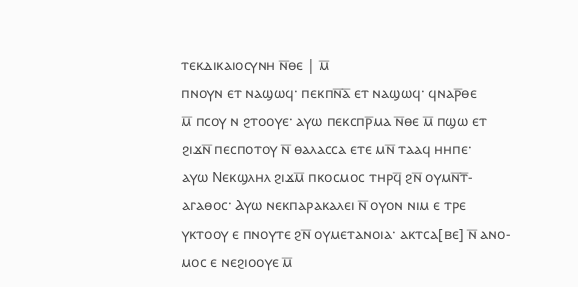ⲧⲉⲕⲇⲓⲕⲁⲓⲟⲥⲩⲛⲏ ⲛ̅ⲑⲉ | ⲙ̅
ⲡⲛⲟⲩⲛ ⲉⲧ ⲛⲁϣⲱϥ· ⲡⲉⲕⲡⲛ̅ⲁ̅ ⲉⲧ ⲛⲁϣⲱϥ· ϥⲛⲁⲣ̅ⲑⲉ
ⲙ̅ ⲡⲥⲟⲩ ⲛ ϩⲧⲟⲟⲩⲉ· ⲁⲩⲱ ⲡⲉⲕⲥⲡⲣ̅ⲙⲁ ⲛ̅ⲑⲉ ⲙ̅ ⲡϣⲱ ⲉⲧ
ϩⲓϫⲛ̅ ⲡⲉⲥⲡⲟⲧⲟⲩ ⲛ̅ ⲑⲁⲗⲁⲥⲥⲁ ⲉⲧⲉ ⲙⲛ̅ ⲧⲁⲁϥ ⲏⲏⲡⲉ·
ⲁⲩⲱ Ⲛⲉⲕϣⲗⲏⲗ ϩⲓϫⲙ̅ ⲡⲕⲟⲥⲙⲟⲥ ⲧⲏⲣϥ̅ ϩⲛ̅ ⲟⲩⲙⲛ̅ⲧ̅‐
ⲁⲅⲁⲑⲟⲥ· Ⲁⲩⲱ ⲛⲉⲕⲡⲁⲣⲁⲕⲁⲗⲉⲓ ⲛ̅ ⲟⲩⲟⲛ ⲛⲓⲙ ⲉ ⲧⲣⲉ
ⲩⲕⲧⲟⲟⲩ ⲉ ⲡⲛⲟⲩⲧⲉ ϩⲛ̅ ⲟⲩⲙⲉⲧⲁⲛⲟⲓⲁ· ⲁⲕⲧⲥⲁ[ⲃⲉ] ⲛ̅ ⲁⲛⲟ‐
ⲙⲟⲥ ⲉ ⲛⲉϩⲓⲟⲟⲩⲉ ⲙ̅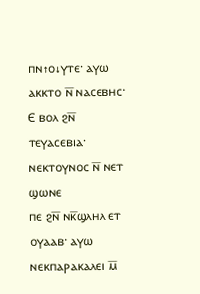ⲡⲛ↑ⲟ↓ⲩⲧⲉ· ⲁⲩⲱ ⲁⲕⲕⲧⲟ ⲛ̅ ⲛⲁⲥⲉⲃⲏⲥ·
Ⲉ ⲃⲟⲗ ϩⲛ̅ ⲧⲉⲩⲁⲥⲉⲃⲓⲁ· ⲛⲉⲕⲧⲟⲩⲛⲟⲥ ⲛ̅ ⲛⲉⲧ ϣⲱⲛⲉ
ⲡⲉ ϩⲛ̅ ⲛⲕ̅ϣⲗⲏⲗ ⲉⲧ ⲟⲩⲁⲁⲃ· ⲁⲩⲱ ⲛⲉⲕⲡⲁⲣⲁⲕⲁⲗⲉⲓ ⲙ̅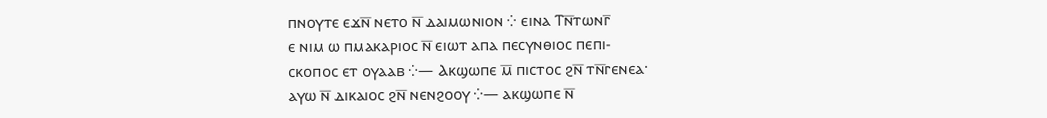ⲡⲛⲟⲩⲧⲉ ⲉϫⲛ̅ ⲛⲉⲧⲟ ⲛ̅ ⲇⲁⲓⲙⲱⲛⲓⲟⲛ ⁛ ⲉⲓⲛⲁ Ⲧⲛ̅ⲧⲱⲛⲅ̅
ⲉ ⲛⲓⲙ ⲱ ⲡⲙⲁⲕⲁⲣⲓⲟⲥ ⲛ̅ ⲉⲓⲱⲧ ⲁⲡⲁ ⲡⲉⲥⲩⲛⲑⲓⲟⲥ ⲡⲉⲡⲓ‐
ⲥⲕⲟⲡⲟⲥ ⲉⲧ ⲟⲩⲁⲁⲃ ⁛— Ⲁⲕϣⲱⲡⲉ ⲙ̅ ⲡⲓⲥⲧⲟⲥ ϩⲛ̅ ⲧⲛ̅ⲅⲉⲛⲉⲁ·
ⲁⲩⲱ ⲛ̅ ⲇⲓⲕⲁⲓⲟⲥ ϩⲛ̅ ⲛⲉⲛϩⲟⲟⲩ ⁛— ⲁⲕϣⲱⲡⲉ ⲛ̅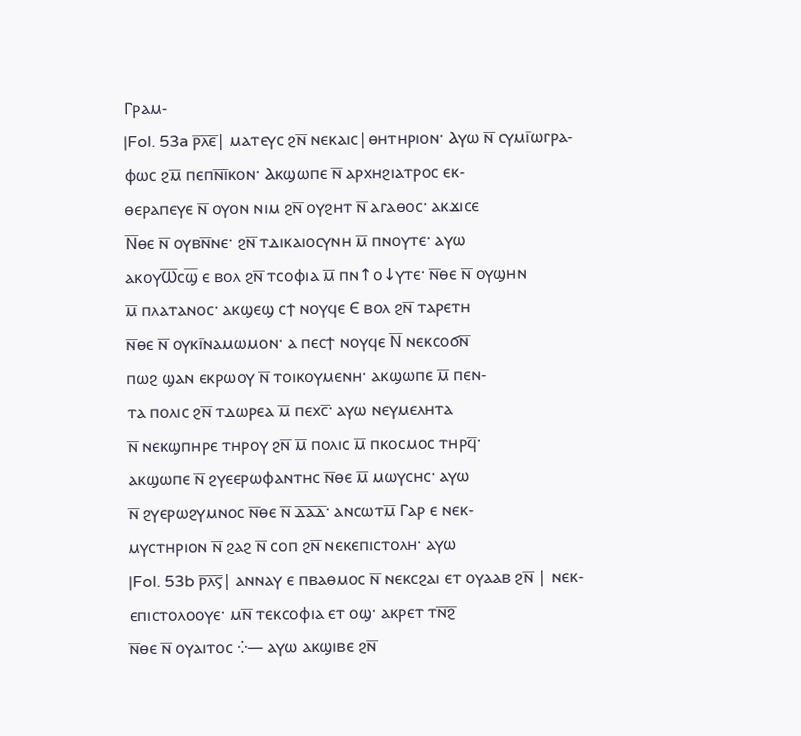Ⲅⲣⲁⲙ‐
|Fol. 53a ⲣ̅ⲗ̅ⲉ̅| ⲙⲁⲧⲉⲩⲥ ϩⲛ̅ ⲛⲉⲕⲁⲓⲥ|ⲑⲏⲧⲏⲣⲓⲟⲛ· Ⲁⲩⲱ ⲛ̅ ⲥⲩⲙⲓ̅ⲱⲅⲣⲁ‐
ⲫⲱⲥ ϩⲙ̅ ⲡⲉⲡⲛ̅ⲓ̅ⲕⲟⲛ· Ⲁⲕϣⲱⲡⲉ ⲛ̅ ⲁⲣⲭⲏϩⲓⲁⲧⲣⲟⲥ ⲉⲕ‐
ⲑⲉⲣⲁⲡⲉⲩⲉ ⲛ̅ ⲟⲩⲟⲛ ⲛⲓⲙ ϩⲛ̅ ⲟⲩϩⲏⲧ ⲛ̅ ⲁⲅⲁⲑⲟⲥ· ⲁⲕϫⲓⲥⲉ
Ⲛ̅ⲑⲉ ⲛ̅ ⲟⲩⲃⲛ̅ⲛⲉ· ϩⲛ̅ ⲧⲇⲓⲕⲁⲓⲟⲥⲩⲛⲏ ⲙ̅ ⲡⲛⲟⲩⲧⲉ· ⲁⲩⲱ
ⲁⲕⲟⲩⲰ̅ⲥϣ̅ ⲉ ⲃⲟⲗ ϩⲛ̅ ⲧⲥⲟⲫⲓⲁ ⲙ̅ ⲡⲛ↑ⲟ↓ⲩⲧⲉ· ⲛ̅ⲑⲉ ⲛ̅ ⲟⲩϣⲏⲛ
ⲙ̅ ⲡⲗⲁⲧⲁⲛⲟⲥ· ⲁⲕϣⲉϣ ⲥϯ ⲛⲟⲩϥⲉ Ⲉ ⲃⲟⲗ ϩⲛ̅ ⲧⲁⲣⲉⲧⲏ
ⲛ̅ⲑⲉ ⲛ̅ ⲟⲩⲕⲓ̅ⲛⲁⲙⲱⲙⲟⲛ· ⲁ ⲡⲉⲥϯ ⲛⲟⲩϥⲉ Ⲛ̅ ⲛⲉⲕⲥⲟϭⲛ̅
ⲡⲱϩ ϣⲁⲛ ⲉⲕⲣⲱⲟⲩ ⲛ̅ ⲧⲟⲓⲕⲟⲩⲙⲉⲛⲏ· ⲁⲕϣⲱⲡⲉ ⲙ̅ ⲡⲉⲛ‐
ⲧⲁ ⲡⲟⲗⲓⲥ ϩⲛ̅ ⲧⲇⲱⲣⲉⲁ ⲙ̅ ⲡⲉⲭⲥ̅· ⲁⲩⲱ ⲛⲉⲩⲙⲉⲗⲏⲧⲁ
ⲛ̅ ⲛⲉⲕϣⲡⲏⲣⲉ ⲧⲏⲣⲟⲩ ϩⲛ̅ ⲙ̅ ⲡⲟⲗⲓⲥ ⲙ̅ ⲡⲕⲟⲥⲙⲟⲥ ⲧⲏⲣϥ̅·
ⲁⲕϣⲱⲡⲉ ⲛ̅ ϩⲩⲉⲉⲣⲱⲫⲁⲛⲧⲏⲥ ⲛ̅ⲑⲉ ⲙ̅ ⲙⲱⲩⲥⲏⲥ· ⲁⲩⲱ
ⲛ̅ ϩⲩⲉⲣⲱϩⲩⲙⲛⲟⲥ ⲛ̅ⲑⲉ ⲛ̅ ⲇ̅ⲁ̅ⲇ̅· ⲁⲛⲥⲱⲧⲙ̅ Ⲅⲁⲣ ⲉ ⲛⲉⲕ‐
ⲙⲩⲥⲧⲏⲣⲓⲟⲛ ⲛ̅ ϩⲁϩ ⲛ̅ ⲥⲟⲡ ϩⲛ̅ ⲛⲉⲕⲉⲡⲓⲥⲧⲟⲗⲏ· ⲁⲩⲱ
|Fol. 53b ⲣ̅ⲗ̅ⲋ̅| ⲁⲛⲛⲁⲩ ⲉ ⲡⲃⲁⲑⲙⲟⲥ ⲛ̅ ⲛⲉⲕⲥϩⲁⲓ ⲉⲧ ⲟⲩⲁⲁⲃ ϩⲛ̅ | ⲛⲉⲕ‐
ⲉⲡⲓⲥⲧⲟⲗⲟⲟⲩⲉ· ⲙⲛ̅ ⲧⲉⲕⲥⲟⲫⲓⲁ ⲉⲧ ⲟϣ· ⲁⲕⲣⲉⲧ ⲧⲛ̅ϩ̅
ⲛ̅ⲑⲉ ⲛ̅ ⲟⲩⲁⲓⲧⲟⲥ ⁛— ⲁⲩⲱ ⲁⲕϣⲓⲃⲉ ϩⲛ̅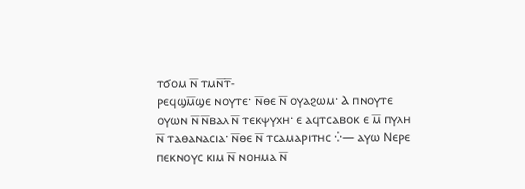ⲧϭⲟⲙ ⲛ̅ ⲧⲙⲛ̅ⲧ̅‐
ⲣⲉϥϣⲙ̅ϣⲉ ⲛⲟⲩⲧⲉ· ⲛ̅ⲑⲉ ⲛ̅ ⲟⲩⲁϩⲱⲙ· Ⲁ ⲡⲛⲟⲩⲧⲉ
ⲟⲩⲱⲛ ⲛ̅ ⲛ̅ⲃⲁⲗ ⲛ̅ ⲧⲉⲕⲯⲩⲭⲏ· ⲉ ⲁϥⲧⲥⲁⲃⲟⲕ ⲉ ⲙ̅ ⲡⲩⲗⲏ
ⲛ̅ ⲧⲁⲑⲁⲛⲁⲥⲓⲁ· ⲛ̅ⲑⲉ ⲛ̅ ⲧⲥⲁⲙⲁⲣⲓⲧⲏⲥ ⁛— ⲁⲩⲱ Ⲛⲉⲣⲉ
ⲡⲉⲕⲛⲟⲩⲥ ⲕⲓⲙ ⲛ̅ ⲛⲟⲏⲙⲁ ⲛ̅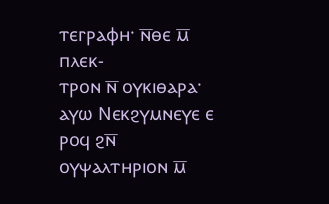ⲧⲉⲅⲣⲁⲫⲏ· ⲛ̅ⲑⲉ ⲙ̅ ⲡⲗⲉⲕ‐
ⲧⲣⲟⲛ ⲛ̅ ⲟⲩⲕⲓⲑⲁⲣⲁ· ⲁⲩⲱ Ⲛⲉⲕϩⲩⲙⲛⲉⲩⲉ ⲉ ⲣⲟϥ ϩⲛ̅
ⲟⲩⲯⲁⲗⲧⲏⲣⲓⲟⲛ ⲙ̅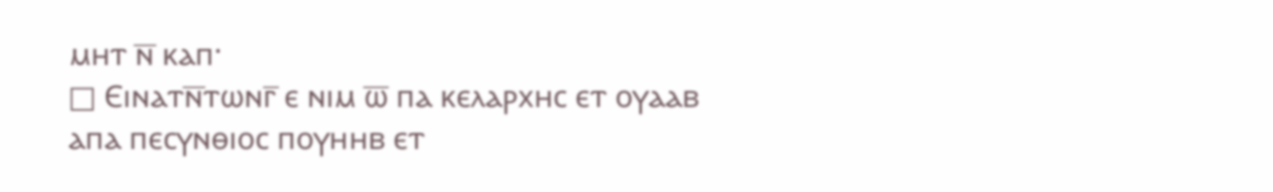ⲙⲏⲧ ⲛ̅ ⲕⲁⲡ·
□ Ⲉⲓⲛⲁⲧⲛ̅ⲧⲱⲛⲅ̅ ⲉ ⲛⲓⲙ ⲱ̅ ⲡⲁ ⲕⲉⲗⲁⲣⲭⲏⲥ ⲉⲧ ⲟⲩⲁⲁⲃ
ⲁⲡⲁ ⲡⲉⲥⲩⲛⲑⲓⲟⲥ ⲡⲟⲩⲏⲏⲃ ⲉⲧ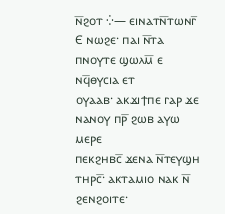ⲛ̅ϩⲟⲧ ⁛— ⲉⲓⲛⲁⲧⲛ̅ⲧⲱⲛⲅ̅
Ⲉ ⲛⲱϩⲉ· ⲡⲁⲓ ⲛ̅ⲧⲁ ⲡⲛⲟⲩⲧⲉ ϣⲱⲗⲙ̅ ⲉ ⲛϥ̅ⲑⲩⲥⲓⲁ ⲉⲧ
ⲟⲩⲁⲁⲃ· ⲁⲕϫⲓϯⲡⲉ ⲅⲁⲣ ϫⲉ ⲛⲁⲛⲟⲩ ⲡⲣ̅ ϩⲱⲃ ⲁⲩⲱ ⲙⲉⲣⲉ
ⲡⲉⲕϩⲏⲃⲥ̅ ϫⲉⲛⲁ ⲛ̅ⲧⲉⲩϣⲏ ⲧⲏⲣⲥ̅· ⲁⲕⲧⲁⲙⲓⲟ ⲛⲁⲕ ⲛ̅
ϩⲉⲛϩⲟⲓⲧⲉ·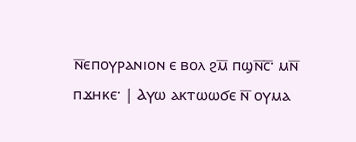ⲛ̅ⲉⲡⲟⲩⲣⲁⲛⲓⲟⲛ ⲉ ⲃⲟⲗ ϩⲙ̅ ⲡϣⲛ̅ⲥ̅· ⲙⲛ̅
ⲡϫⲏⲕⲉ· | Ⲁⲩⲱ ⲁⲕⲧⲱⲱϭⲉ ⲛ̅ ⲟⲩⲙⲁ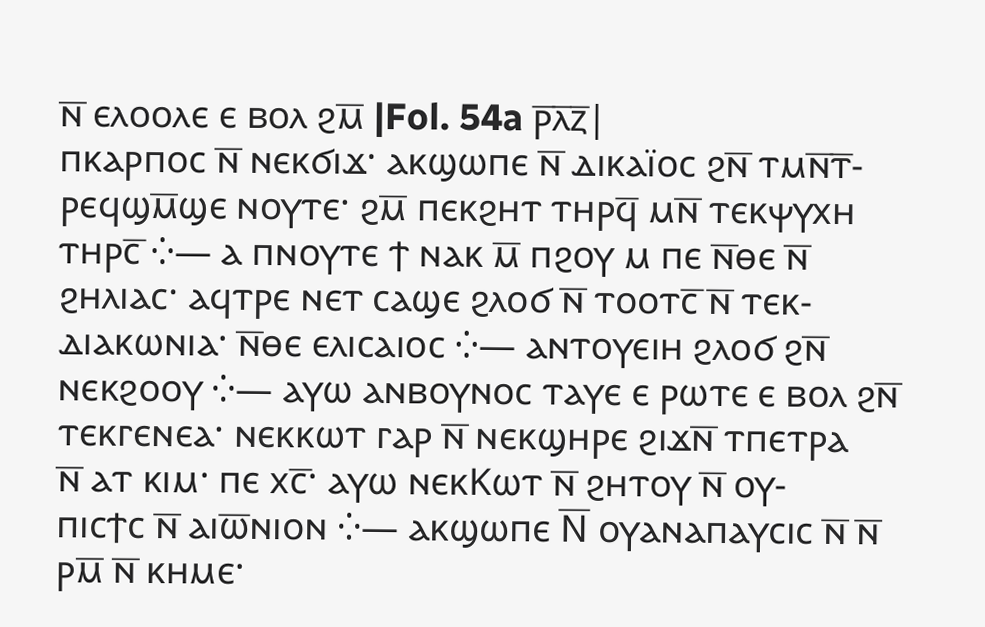ⲛ̅ ⲉⲗⲟⲟⲗⲉ ⲉ ⲃⲟⲗ ϩⲙ̅ |Fol. 54a ⲣ̅ⲗ̅ⲍ̅|
ⲡⲕⲁⲣⲡⲟⲥ ⲛ̅ ⲛⲉⲕϭⲓϫ· ⲁⲕϣⲱⲡⲉ ⲛ̅ ⲇⲓⲕⲁⲓ̈ⲟⲥ ϩⲛ̅ ⲧⲙⲛ̅ⲧ̅‐
ⲣⲉϥϣⲙ̅ϣⲉ ⲛⲟⲩⲧⲉ· ϩⲙ̅ ⲡⲉⲕϩⲏⲧ ⲧⲏⲣϥ̅ ⲙⲛ̅ ⲧⲉⲕⲯⲩⲭⲏ
ⲧⲏⲣⲥ̅ ⁛— ⲁ ⲡⲛⲟⲩⲧⲉ ϯ ⲛⲁⲕ ⲙ̅ ⲡϩⲟⲩ ⲙ ⲡⲉ ⲛ̅ⲑⲉ ⲛ̅
ϩⲏⲗⲓⲁⲥ· ⲁϥⲧⲣⲉ ⲛⲉⲧ ⲥⲁϣⲉ ϩⲗⲟϭ ⲛ̅ ⲧⲟⲟⲧⲥ̅ ⲛ̅ ⲧⲉⲕ‐
ⲇⲓⲁⲕⲱⲛⲓⲁ· ⲛ̅ⲑⲉ ⲉⲗⲓⲥⲁⲓⲟⲥ ⁛— ⲁⲛⲧⲟⲩⲉⲓⲏ ϩⲗⲟϭ ϩⲛ̅
ⲛⲉⲕϩⲟⲟⲩ ⁛— ⲁⲩⲱ ⲁⲛⲃⲟⲩⲛⲟⲥ ⲧⲁⲩⲉ ⲉ ⲣⲱⲧⲉ ⲉ ⲃⲟⲗ ϩⲛ̅
ⲧⲉⲕⲅⲉⲛⲉⲁ· ⲛⲉⲕⲕⲱⲧ ⲅⲁⲣ ⲛ̅ ⲛⲉⲕϣⲏⲣⲉ ϩⲓϫⲛ̅ ⲧⲡⲉⲧⲣⲁ
ⲛ̅ ⲁⲧ ⲕⲓⲙ· ⲡⲉ ⲭⲥ̅· ⲁⲩⲱ ⲛⲉⲕⲔⲱⲧ ⲛ̅ ϩⲏⲧⲟⲩ ⲛ̅ ⲟⲩ‐
ⲡⲓⲥϯⲥ ⲛ̅ ⲁⲓⲱ̅ⲛⲓⲟⲛ ⁛— ⲁⲕϣⲱⲡⲉ Ⲛ̅ ⲟⲩⲁⲛⲁⲡⲁⲩⲥⲓⲥ ⲛ̅ ⲛ̅
ⲣⲙ̅ ⲛ̅ ⲕⲏⲙⲉ·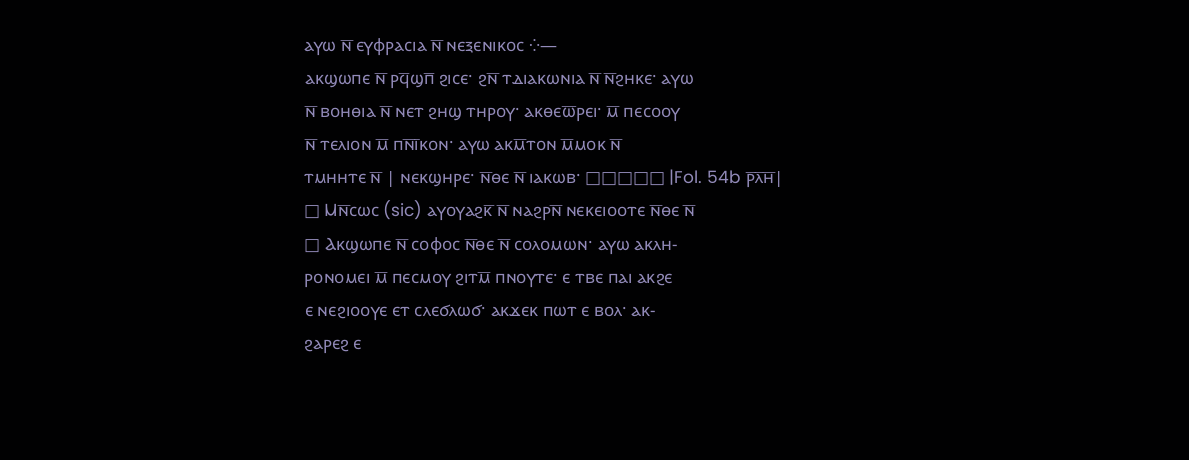ⲁⲩⲱ ⲛ̅ ⲉⲩⲫⲣⲁⲥⲓⲁ ⲛ̅ ⲛⲉⲝⲉⲛⲓⲕⲟⲥ ⁛—
ⲁⲕϣⲱⲡⲉ ⲛ̅ ⲣϥ̅ϣⲡ̅ ϩⲓⲥⲉ· ϩⲛ̅ ⲧⲇⲓⲁⲕⲱⲛⲓⲁ ⲛ̅ ⲛ̅ϩⲏⲕⲉ· ⲁⲩⲱ
ⲛ̅ ⲃⲟⲏⲑⲓⲁ ⲛ̅ ⲛⲉⲧ ϩⲏϣ ⲧⲏⲣⲟⲩ· ⲁⲕⲑⲉⲱ̅ⲣⲉⲓ· ⲙ̅ ⲡⲉⲥⲟⲟⲩ
ⲛ̅ ⲧⲉⲗⲓⲟⲛ ⲙ̅ ⲡⲛ̅ⲓ̅ⲕⲟⲛ· ⲁⲩⲱ ⲁⲕⲙ̅ⲧⲟⲛ ⲙ̅ⲙⲟⲕ ⲛ̅
ⲧⲙⲏⲏⲧⲉ ⲛ̅ | ⲛⲉⲕϣⲏⲣⲉ· ⲛ̅ⲑⲉ ⲛ̅ ⲓⲁⲕⲱⲃ· □□□□□ |Fol. 54b ⲣ̅ⲗ̅ⲏ̅|
□ Ⲙⲛ̅ⲥⲱⲥ (sic) ⲁⲩⲟⲩⲁϩⲕ̅ ⲛ̅ ⲛⲁϩⲣⲛ̅ ⲛⲉⲕⲉⲓⲟⲟⲧⲉ ⲛ̅ⲑⲉ ⲛ̅
□ Ⲁⲕϣⲱⲡⲉ ⲛ̅ ⲥⲟⲫⲟⲥ ⲛ̅ⲑⲉ ⲛ̅ ⲥⲟⲗⲟⲙⲱⲛ· ⲁⲩⲱ ⲁⲕⲗⲏ‐
ⲣⲟⲛⲟⲙⲉⲓ ⲙ̅ ⲡⲉⲥⲙⲟⲩ ϩⲓⲧⲙ̅ ⲡⲛⲟⲩⲧⲉ· ⲉ ⲧⲃⲉ ⲡⲁⲓ ⲁⲕϩⲉ
ⲉ ⲛⲉϩⲓⲟⲟⲩⲉ ⲉⲧ ⲥⲗⲉϭⲗⲱϭ· ⲁⲕϫⲉⲕ ⲡⲱⲧ ⲉ ⲃⲟⲗ· ⲁⲕ‐
ϩⲁⲣⲉϩ ⲉ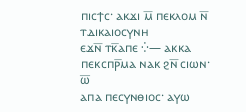ⲡⲓⲥϯⲥ· ⲁⲕϫⲓ ⲙ̅ ⲡⲉⲕⲗⲟⲙ ⲛ̅ ⲧⲇⲓⲕⲁⲓⲟⲥⲩⲛⲏ
ⲉϫⲛ̅ ⲧⲕ̅ⲁⲡⲉ ⁛— ⲁⲕⲕⲁ ⲡⲉⲕⲥⲡⲣ̅ⲙⲁ ⲛⲁⲕ ϩⲛ̅ ⲥⲓⲱⲛ· ⲱ̅
ⲁⲡⲁ ⲡⲉⲥⲩⲛⲑⲓⲟⲥ· ⲁⲩⲱ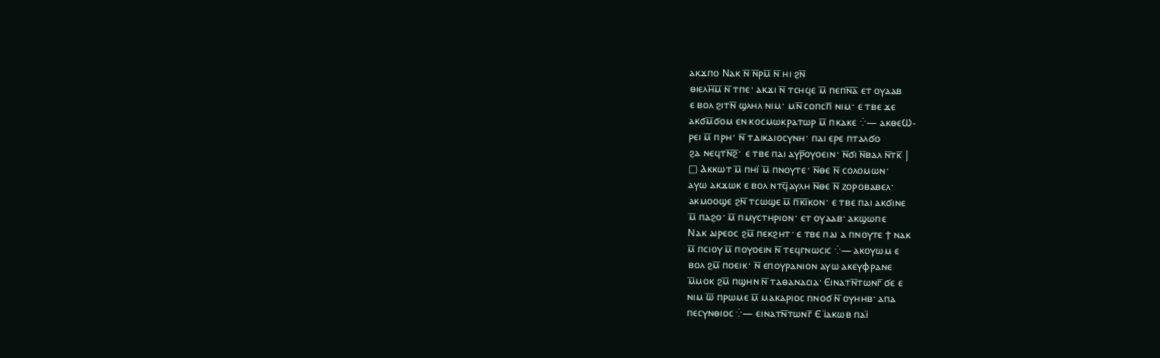ⲁⲕϫⲡⲟ Ⲛⲁⲕ ⲛ̅ ⲛ̅ⲣⲙ̅ ⲛ̅ ⲏⲓ ϩⲛ̅
ⲑⲓⲉⲗⲏ̅ⲙ̅ ⲛ̅ ⲧⲡⲉ· ⲁⲕϫⲓ ⲛ̅ ⲧⲥⲏϥⲉ ⲙ̅ ⲡⲉⲡⲛ̅ⲁ̅ ⲉⲧ ⲟⲩⲁⲁⲃ
ⲉ ⲃⲟⲗ ϩⲓⲧⲛ̅ ϣⲗⲏⲗ ⲛⲓⲙ· ⲙⲛ̅ ⲥⲟⲡⲥⲡ̅ ⲛⲓⲙ· ⲉ ⲧⲃⲉ ϫⲉ
ⲁⲕϭⲙ̅ϭⲟⲙ ⲉⲛ ⲕⲟⲥⲙⲱⲕⲣⲁⲧⲱⲣ ⲙ̅ ⲡⲕⲁⲕⲉ ⁛— ⲁⲕⲑⲉⲰ‐
ⲣⲉⲓ ⲙ̅ ⲡⲣⲏ· ⲛ̅ ⲧⲇⲓⲕⲁⲓⲟⲥⲩⲛⲏ· ⲡⲁⲓ ⲉⲣⲉ ⲡⲧⲁⲗϭⲟ
ϩⲁ ⲛⲉϥⲧⲛ̅ϩ̅· ⲉ ⲧⲃⲉ ⲡⲁⲓ ⲁⲩⲣ̅ⲟⲩⲟⲉⲓⲛ· ⲛ̅ϭⲓ ⲛ̅ⲃⲁⲗ ⲛ̅ⲧⲕ̅ |
□ Ⲁⲕⲕⲱⲧ ⲙ̅ ⲡⲏⲓ̈ ⲙ̅ ⲡⲛⲟⲩⲧⲉ· ⲛ̅ⲑⲉ ⲛ̅ ⲥⲟⲗⲟⲙⲱⲛ·
ⲁⲩⲱ ⲁⲕϫⲱⲕ ⲉ ⲃⲟⲗ ⲛⲧϥ̅ⲁⲩⲗⲏ ⲛ̅ⲑⲉ ⲛ̅ ⲍⲟⲣⲟⲃⲁⲃⲉⲗ·
ⲁⲕⲙⲟⲟϣⲉ ϩⲛ̅ ⲧⲥⲱϣⲉ ⲙ̅ ⲡ̅ⲕ̅ⲓ̅ⲕⲟⲛ· ⲉ ⲧⲃⲉ ⲡⲁⲓ ⲁⲕϭⲓⲛⲉ
ⲙ̅ ⲡⲁϩⲟ· ⲙ̅ ⲡⲙⲩⲥⲧⲏⲣⲓⲟⲛ· ⲉⲧ ⲟⲩⲁⲁⲃ· ⲁⲕϣⲱⲡⲉ
Ⲛⲁⲕ ⲁⲓⲣⲉⲟⲥ ϩⲙ̅ ⲡⲉⲕϩⲏⲧ· ⲉ ⲧⲃⲉ ⲡⲁⲓ ⲁ ⲡⲛⲟⲩⲧⲉ ϯ ⲛⲁⲕ
ⲙ̅ ⲡⲥⲓⲟⲩ ⲙ̅ ⲡⲟⲩⲟⲉⲓⲛ ⲛ̅ ⲧⲉϥⲅⲛⲱⲥⲓⲥ ⁛— ⲁⲕⲟⲩⲱⲙ ⲉ
ⲃⲟⲗ ϩⲙ̅ ⲡⲟⲉⲓⲕ· ⲛ̅ ⲉⲡⲟⲩⲣⲁⲛⲓⲟⲛ ⲁⲩⲱ ⲁⲕⲉⲩⲫⲣⲁⲛⲉ
ⲙ̅ⲙⲟⲕ ϩⲙ̅ ⲡϣⲏⲛ ⲛ̅ ⲧⲁⲑⲁⲛⲁⲥⲓⲁ· Ⲉⲓⲛⲁⲧⲛ̅ⲧⲱⲛⲅ̅ ϭⲉ ⲉ
ⲛⲓⲙ ⲱ̅ ⲡⲣⲱⲙⲉ ⲙ̅ ⲙⲁⲕⲁⲣⲓⲟⲥ ⲡⲛⲟϭ ⲛ̅ ⲟⲩⲏⲏⲃ· ⲁⲡⲁ
ⲡⲉⲥⲩⲛⲑⲓⲟⲥ ⁛— ⲉⲓⲛⲁⲧⲛ̅ⲧⲱⲛⲅ̅ Ⲉ ⲓ̈ⲁⲕⲱⲃ ⲡⲁⲓ̈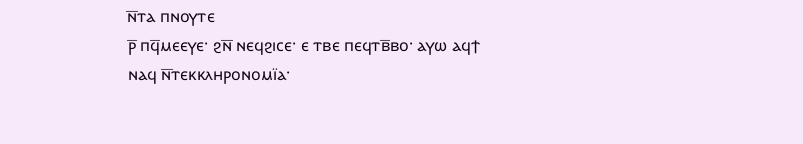ⲛ̅ⲧⲁ ⲡⲛⲟⲩⲧⲉ
ⲣ̅ ⲡϥ̅ⲙⲉⲉⲩⲉ· ϩⲛ̅ ⲛⲉϥϩⲓⲥⲉ· ⲉ ⲧⲃⲉ ⲡⲉϥⲧⲃ̅ⲃⲟ· ⲁⲩⲱ ⲁϥϯ
ⲛⲁϥ ⲛ̅ⲧⲉⲕⲕⲗⲏⲣⲟⲛⲟⲙⲓ̈ⲁ·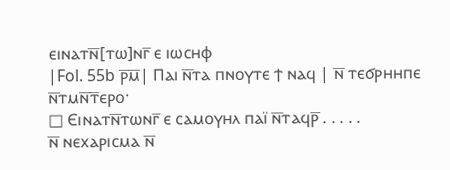ⲉⲓⲛⲁⲧⲛ̅[ⲧⲱ]ⲛⲅ̅ ⲉ ⲓⲱⲥⲏⲫ
|Fol. 55b ⲣ̅ⲙ̅| Ⲡⲁⲓ ⲛ̅ⲧⲁ ⲡⲛⲟⲩⲧⲉ ϯ ⲛⲁϥ | ⲛ̅ ⲧⲉϭⲣⲏⲏⲡⲉ ⲛ̅ⲧⲙⲛ̅ⲧ̅ⲉⲣⲟ·
□ Ⲉⲓⲛⲁⲧⲛ̅ⲧⲱⲛⲅ̅ ⲉ ⲥⲁⲙⲟⲩⲏⲗ ⲡⲁⲓ̈ ⲛ̅ⲧⲁϥⲣ̅ . . . . .
ⲛ̅ ⲛⲉⲭⲁⲣⲓⲥⲙⲁ ⲛ̅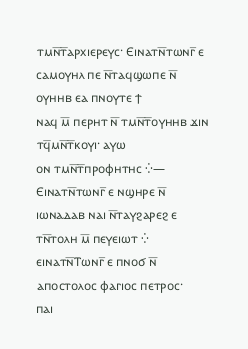ⲧⲙⲛ̅ⲧ̅ⲁⲣⲭⲓⲉⲣⲉⲩⲥ· Ⲉⲓⲛⲁⲧⲛ̅ⲧⲱⲛⲅ̅ ⲉ
ⲥⲁⲙⲟⲩⲏⲗ ⲡⲉ ⲛ̅ⲧⲁϥϣⲱⲡⲉ ⲛ̅ ⲟⲩⲏⲏⲃ ⲉⲁ ⲡⲛⲟⲩⲧⲉ ϯ
ⲛⲁϥ ⲙ̅ ⲡⲉⲣⲏⲧ ⲛ̅ ⲧⲙⲛ̅ⲧ̅ⲟⲩⲏⲏⲃ ϫⲓⲛ ⲧϥ̅ⲙⲛ̅ⲧ̅ⲕⲟⲩⲓ· ⲁⲩⲱ
ⲟⲛ ⲧⲙⲛ̅ⲧ̅ⲡⲣⲟⲫⲏⲧⲏⲥ ⁛— Ⲉⲓⲛⲁⲧⲛ̅ⲧⲱⲛⲅ̅ ⲉ ⲛϣⲏⲣⲉ ⲛ̅
ⲓⲱⲛⲁⲇⲁⲃ ⲛⲁⲓ ⲛ̅ⲧⲁⲩϩⲁⲣⲉϩ ⲉ ⲧⲛ̅ⲧⲟⲗⲏ ⲙ̅ ⲡⲉⲩⲉⲓⲱⲧ ⁛
ⲉⲓⲛⲁⲧⲛ̅Ⲧⲱⲛⲅ̅ ⲉ ⲡⲛⲟϭ ⲛ̅ ⲁⲡⲟⲥⲧⲟⲗⲟⲥ ⲫⲁⲅⲓⲟⲥ ⲡⲉⲧⲣⲟⲥ·
ⲡⲁⲓ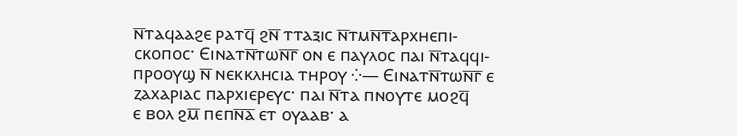ⲛ̅ⲧⲁϥⲁⲁϩⲉ ⲣⲁⲧϥ̅ ϩⲛ̅ ⲧⲧⲁⲝⲓⲥ ⲛ̅ⲧⲙⲛ̅ⲧ̅ⲁⲣⲭⲏⲉⲡⲓ‐
ⲥⲕⲟⲡⲟⲥ· Ⲉⲓⲛⲁⲧⲛ̅ⲧⲱⲛ̅ⲅ̅ ⲟⲛ ⲉ ⲡⲁⲩⲗⲟⲥ ⲡⲁⲓ ⲛ̅ⲧⲁϥϥⲓ‐
ⲡⲣⲟⲟⲩϣ ⲛ̅ ⲛⲉⲕⲕⲗⲏⲥⲓⲁ ⲧⲏⲣⲟⲩ ⁛— Ⲉⲓⲛⲁⲧⲛ̅ⲧⲱⲛ̅ⲅ̅ ⲉ
ⲍⲁⲭⲁⲣⲓⲁⲥ ⲡⲁⲣⲭⲓⲉⲣⲉⲩⲥ· ⲡⲁⲓ ⲛ̅ⲧⲁ ⲡⲛⲟⲩⲧⲉ ⲙⲟϩϥ̅
ⲉ ⲃⲟⲗ ϩⲙ̅ ⲡⲉⲡⲛ̅ⲁ̅ ⲉⲧ ⲟⲩⲁⲁⲃ· ⲁ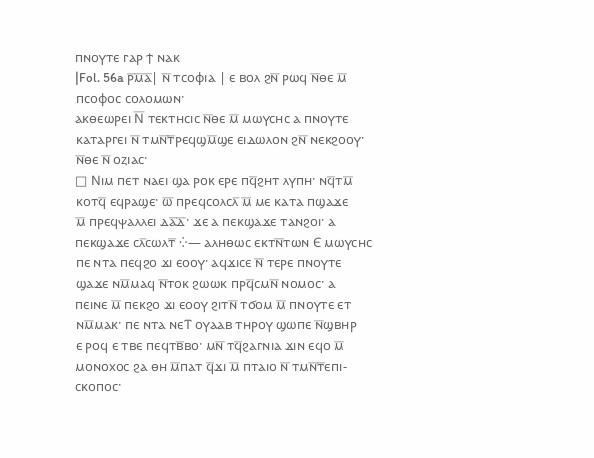ⲡⲛⲟⲩⲧⲉ ⲅⲁⲣ ϯ ⲛⲁⲕ
|Fol. 56a ⲣ̅ⲙ̅ⲁ̅| ⲛ̅ ⲧⲥⲟⲫⲓⲁ | ⲉ ⲃⲟⲗ ϩⲛ̅ ⲣⲱϥ ⲛ̅ⲑⲉ ⲙ̅ ⲡⲥⲟⲫⲟⲥ ⲥⲟⲗⲟⲙⲱⲛ·
ⲁⲕⲑⲉⲱⲣⲉⲓ Ⲛ̅ ⲧⲉⲕⲧⲏⲥⲓⲥ ⲛ̅ⲑⲉ ⲙ̅ ⲙⲱⲩⲥⲏⲥ ⲁ ⲡⲛⲟⲩⲧⲉ
ⲕⲁⲧⲁⲣⲅⲉⲓ ⲛ̅ ⲧⲙⲛ̅ⲧ̅ⲣⲉϥϣⲙ̅ϣⲉ ⲉⲓⲇⲱⲗⲟⲛ ϩⲛ̅ ⲛⲉⲕϩⲟⲟⲩ·
ⲛ̅ⲑⲉ ⲛ̅ ⲟⲍⲓⲁⲥ·
□ Ⲛⲓⲙ ⲡⲉⲧ ⲛⲁⲉⲓ ϣⲁ ⲣⲟⲕ ⲉⲣⲉ ⲡϥ̅ϩⲏⲧ ⲗⲩⲡⲏ· ⲛϥ̅ⲧⲙ̅
ⲕⲟⲧϥ̅ ⲉϥⲣⲁϣⲉ· ⲱ̅ ⲡⲣⲉϥⲥⲟⲗⲥⲗ̅ ⲙ̅ ⲙⲉ ⲕⲁⲧⲁ ⲡϣⲁϫⲉ
ⲙ̅ ⲡⲣⲉϥⲯⲁⲗⲗⲉⲓ ⲇⲁ̅ⲇ̅· ϫⲉ ⲁ ⲡⲉⲕϣⲁϫⲉ ⲧⲁⲛϩⲟⲓ· ⲁ
ⲡⲉⲕϣⲁϫⲉ ⲥⲗ̅ⲥⲱⲗⲧ̅ ⁛— ⲁⲗⲏⲑⲱⲥ ⲉⲕⲧⲛ̅ⲧⲱⲛ Ⲉ ⲙⲱⲩⲥⲏⲥ
ⲡⲉ ⲛⲧⲁ ⲡⲉϥϩⲟ ϫⲓ ⲉⲟⲟⲩ· ⲁϥϫⲓⲥⲉ ⲛ̅ ⲧⲉⲣⲉ ⲡⲛⲟⲩⲧⲉ
ϣⲁϫⲉ ⲛⲙ̅ⲙⲁϥ ⲛ̅ⲧⲟⲕ ϩⲱⲱⲕ ⲡⲣϥ̅ⲥⲙⲛ̅ ⲛⲟⲙⲟⲥ· ⲁ
ⲡⲉⲓⲛⲉ ⲙ̅ ⲡⲉⲕϩⲟ ϫⲓ ⲉⲟⲟⲩ ϩⲓⲧⲛ̅ ⲧϭⲟⲙ ⲙ̅ ⲡⲛⲟⲩⲧⲉ ⲉⲧ
ⲛⲙ̅ⲙⲁⲕ· ⲡⲉ ⲛⲧⲁ ⲛⲉⲦ ⲟⲩⲁⲁⲃ ⲧⲏⲣⲟⲩ ϣⲱⲡⲉ ⲛ̅ϣⲃⲏⲣ
ⲉ ⲣⲟϥ ⲉ ⲧⲃⲉ ⲡⲉϥⲧⲃ̅ⲃⲟ· ⲙⲛ̅ ⲧϥ̅ϩⲁⲅⲛⲓⲁ ϫⲓⲛ ⲉϥⲟ ⲙ̅
ⲙⲟⲛⲟⲭⲟⲥ ϩⲁ ⲑⲏ ⲙ̅ⲡⲁⲧ ϥ̅ϫⲓ ⲙ̅ ⲡⲧⲁⲓⲟ ⲛ̅ ⲧⲙⲛ̅ⲧ̅ⲉⲡⲓ‐
ⲥⲕⲟⲡⲟⲥ·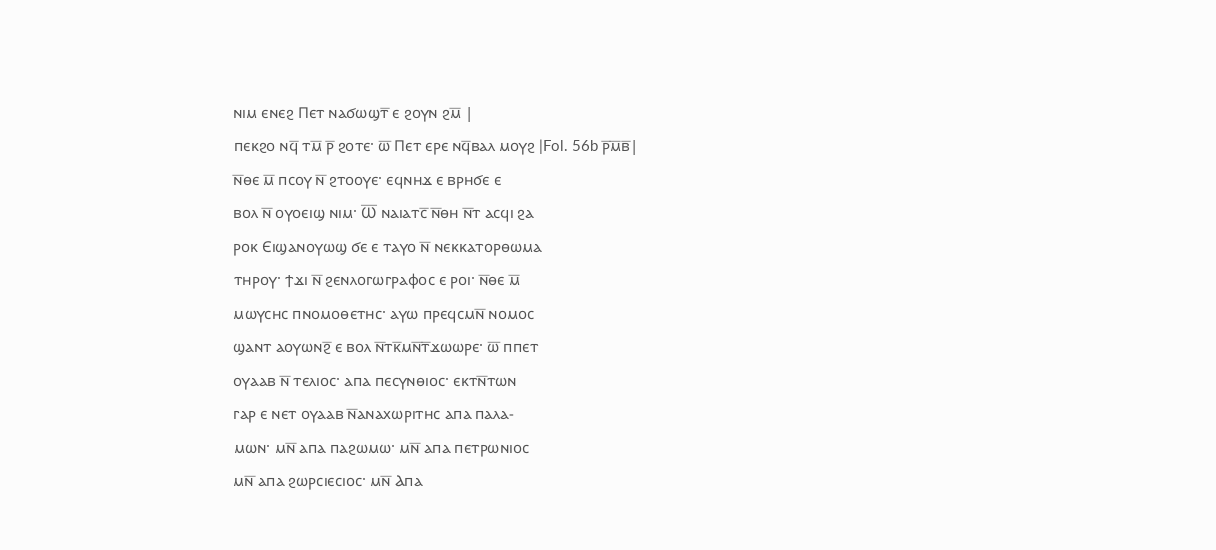ⲛⲓⲙ ⲉⲛⲉϩ Ⲡⲉⲧ ⲛⲁϭⲱϣⲧ̅ ⲉ ϩⲟⲩⲛ ϩⲙ̅ |
ⲡⲉⲕϩⲟ ⲛϥ̅ ⲧⲙ̅ ⲣ̅ ϩⲟⲧⲉ· ⲱ̅ Ⲡⲉⲧ ⲉⲣⲉ ⲛϥ̅ⲃⲁⲗ ⲙⲟⲩϩ |Fol. 56b ⲣ̅ⲙ̅ⲃ̅|
ⲛ̅ⲑⲉ ⲙ̅ ⲡⲥⲟⲩ ⲛ̅ ϩⲧⲟⲟⲩⲉ· ⲉϥⲛⲏϫ ⲉ ⲃⲣⲏϭⲉ ⲉ
ⲃⲟⲗ ⲛ̅ ⲟⲩⲟⲉⲓϣ ⲛⲓⲙ· Ⲱ̅ ⲛⲁⲓⲁⲧⲥ̅ ⲛ̅ⲑⲏ ⲛ̅ⲧ ⲁⲥϥⲓ ϩⲁ
ⲣⲟⲕ Ⲉⲓϣⲁⲛⲟⲩⲱϣ ϭⲉ ⲉ ⲧⲁⲩⲟ ⲛ̅ ⲛⲉⲕⲕⲁⲧⲟⲣⲑⲱⲙⲁ
ⲧⲏⲣⲟⲩ· ϯϫⲓ ⲛ̅ ϩⲉⲛⲗⲟⲅⲱⲅⲣⲁⲫⲟⲥ ⲉ ⲣⲟⲓ· ⲛ̅ⲑⲉ ⲙ̅
ⲙⲱⲩⲥⲏⲥ ⲡⲛⲟⲙⲟⲑⲉⲧⲏⲥ· ⲁⲩⲱ ⲡⲣⲉϥⲥⲙⲛ̅ ⲛⲟⲙⲟⲥ
ϣⲁⲛⲧ ⲁⲟⲩⲱⲛϩ̅ ⲉ ⲃⲟⲗ ⲛ̅ⲧⲕ̅ⲙⲛ̅ⲧ̅ϫⲱⲱⲣⲉ· ⲱ̅ ⲡⲡⲉⲧ
ⲟⲩⲁⲁⲃ ⲛ̅ ⲧⲉⲗⲓⲟⲥ· ⲁⲡⲁ ⲡⲉⲥⲩⲛⲑⲓⲟⲥ· ⲉⲕⲧⲛ̅ⲧⲱⲛ
ⲅⲁⲣ ⲉ ⲛⲉⲧ ⲟⲩⲁⲁⲃ ⲛ̅ⲁⲛⲁⲭⲱⲣⲓⲧⲏⲥ ⲁⲡⲁ ⲡⲁⲗⲁ‐
ⲙⲱⲛ· ⲙⲛ̅ ⲁⲡⲁ ⲡⲁϩⲱⲙⲱ· ⲙⲛ̅ ⲁⲡⲁ ⲡⲉⲧⲣⲱⲛⲓⲟⲥ
ⲙⲛ̅ ⲁⲡⲁ ϩⲱⲣⲥⲓⲉⲥⲓⲟⲥ· ⲙⲛ̅ Ⲁⲡⲁ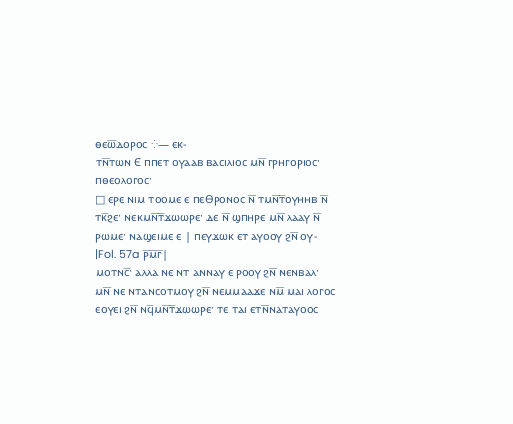ⲑⲉⲱ̅ⲇⲟⲣⲟⲥ ⁛— ⲉⲕ‐
ⲧⲛ̅ⲧⲱⲛ Ⲉ ⲡⲡⲉⲧ ⲟⲩⲁⲁⲃ ⲃⲁⲥⲓⲗⲓⲟⲥ ⲙⲛ̅ ⲅⲣⲏⲅⲟⲣⲓⲟⲥ·
ⲡⲑⲉⲟⲗⲟⲅⲟⲥ·
□ ⲉⲣⲉ ⲛⲓⲙ ⲧⲟⲟⲙⲉ ⲉ ⲡⲉⲐⲣⲟⲛⲟⲥ ⲛ̅ ⲧⲙⲛ̅ⲧ̅ⲟⲩⲏⲏⲃ ⲛ̅
ⲧⲕ̅ϩⲉ· ⲛⲉⲕⲙⲛ̅ⲧ̅ϫⲱⲱⲣⲉ· ⲇⲉ ⲛ̅ ϣⲡⲏⲣⲉ ⲙⲛ̅ ⲗⲁⲁⲩ ⲛ̅
ⲣⲱⲙⲉ· ⲛⲁϣⲉⲓⲙⲉ ⲉ | ⲡⲉⲩϫⲱⲕ ⲉⲧ ⲁⲩⲟⲟⲩ ϩⲛ̅ ⲟⲩ‐ |Fol. 57a ⲣ̅ⲙ̅ⲅ̅|
ⲙⲟⲧⲛⲥ̅· ⲁⲗⲗⲁ ⲛⲉ ⲛⲧ ⲁⲛⲛⲁⲩ ⲉ ⲣⲟⲟⲩ ϩⲛ̅ ⲛⲉⲛⲃⲁⲗ·
ⲙⲛ̅ ⲛⲉ ⲛⲧⲁⲛⲥⲟⲧⲙⲟⲩ ϩⲛ̅ ⲛⲉⲙⲙⲁⲁϫⲉ ⲛⲙ̅ ⲙⲁⲓ ⲗⲟⲅⲟⲥ
ⲉⲟⲩⲉⲓ ϩⲛ̅ ⲛϥ̅ⲙⲛ̅ⲧ̅ϫⲱⲱⲣⲉ· ⲧⲉ ⲧⲁⲓ ⲉⲧⲛ̅ⲛⲁⲧⲁⲩⲟⲟⲥ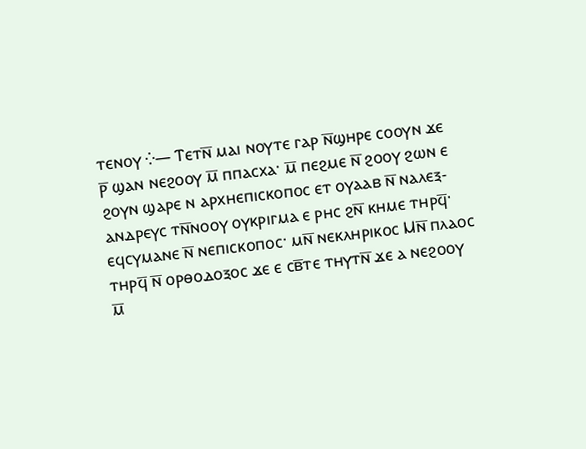ⲧⲉⲛⲟⲩ ⁛— Ⲧⲉⲧⲛ̅ ⲙⲁⲓ ⲛⲟⲩⲧⲉ ⲅⲁⲣ ⲛ̅ϣⲏⲣⲉ ⲥⲟⲟⲩⲛ ϫⲉ
ⲣ̅ ϣⲁⲛ ⲛⲉϩⲟⲟⲩ ⲙ̅ ⲡⲡⲁⲥⲭⲁ· ⲙ̅ ⲡⲉϩⲙⲉ ⲛ̅ ϩⲟⲟⲩ ϩⲱⲛ ⲉ
ϩⲟⲩⲛ ϣⲁⲣⲉ ⲛ ⲁⲣⲭⲏⲉⲡⲓⲥⲕⲟⲡⲟⲥ ⲉⲧ ⲟⲩⲁⲁⲃ ⲛ̅ ⲛⲁⲗⲉⲝ‐
ⲁⲛⲇⲣⲉⲩⲥ ⲧⲛ̅ⲛⲟⲟⲩ ⲟⲩⲕⲣⲓⲅⲙⲁ ⲉ ⲣⲏⲥ ϩⲛ̅ ⲕⲏⲙⲉ ⲧⲏⲣϥ̅·
ⲉϥⲥⲩⲙⲁⲛⲉ ⲛ̅ ⲛⲉⲡⲓⲥⲕⲟⲡⲟⲥ· ⲙⲛ̅ ⲛⲉⲕⲗⲏⲣⲓⲕⲟⲥ Ⲙⲛ̅ ⲡⲗⲁⲟⲥ
ⲧⲏⲣϥ̅ ⲛ̅ ⲟⲣⲑⲟⲇⲟⲝⲟⲥ ϫⲉ ⲉ ⲥⲃ̅ⲧⲉ ⲧⲏⲩⲧⲛ̅ ϫⲉ ⲁ ⲛⲉϩⲟⲟⲩ
ⲙ̅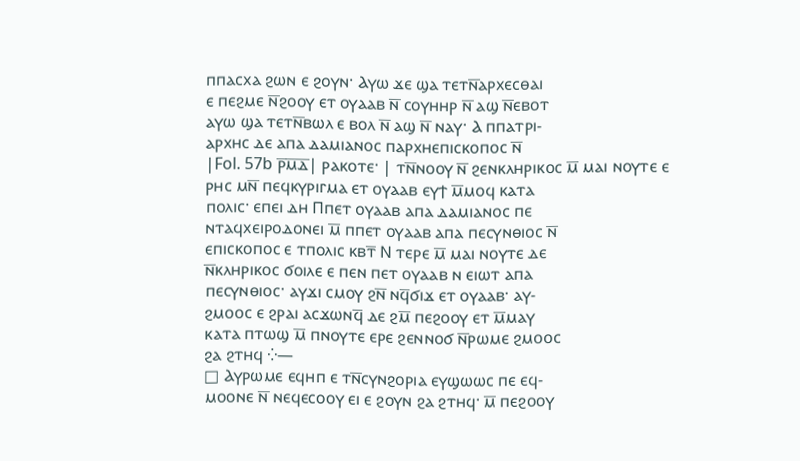ⲡⲡⲁⲥⲭⲁ ϩⲱⲛ ⲉ ϩⲟⲩⲛ· Ⲁⲩⲱ ϫⲉ ϣⲁ ⲧⲉⲧⲛ̅ⲁⲣⲭⲉⲥⲑⲁⲓ
ⲉ ⲡⲉϩⲙⲉ ⲛ̅ϩⲟⲟⲩ ⲉⲧ ⲟⲩⲁⲁⲃ ⲛ̅ ⲥⲟⲩⲏⲏⲣ ⲛ̅ ⲁϣ ⲛ̅ⲉⲃⲟⲧ
ⲁⲩⲱ ϣⲁ ⲧⲉⲧⲛ̅ⲃⲱⲗ ⲉ ⲃⲟⲗ ⲛ̅ ⲁϣ ⲛ̅ ⲛⲁⲩ· Ⲁ ⲡⲡⲁⲧⲣⲓ‐
ⲁⲣⲭⲏⲥ ⲇⲉ ⲁⲡⲁ ⲇⲁⲙⲓⲁⲛⲟⲥ ⲡⲁⲣⲭⲏⲉⲡⲓⲥⲕⲟⲡⲟⲥ ⲛ̅
|Fol. 57b ⲣ̅ⲙ̅ⲇ̅| ⲣⲁⲕⲟⲧⲉ· | ⲧⲛ̅ⲛⲟⲟⲩ ⲛ̅ ϩⲉⲛⲕⲗⲏⲣⲓⲕⲟⲥ ⲙ̅ ⲙⲁⲓ ⲛⲟⲩⲧⲉ ⲉ
ⲣⲏⲥ ⲙⲛ̅ ⲡⲉϥⲕⲩⲣⲓⲅⲙⲁ ⲉⲧ ⲟⲩⲁⲁⲃ ⲉⲩϯ ⲙ̅ⲙⲟϥ ⲕⲁⲧⲁ
ⲡⲟⲗⲓⲥ· ⲉⲡⲉⲓ ⲇⲏ Ⲡⲡⲉⲧ ⲟⲩⲁⲁⲃ ⲁⲡⲁ ⲇⲁⲙⲓⲁⲛⲟⲥ ⲡⲉ
ⲛⲧⲁϥⲭⲉⲓⲣⲟⲇⲟⲛⲉⲓ ⲙ̅ ⲡⲡⲉⲧ ⲟⲩⲁⲁⲃ ⲁⲡⲁ ⲡⲉⲥⲩⲛⲑⲓⲟⲥ ⲛ̅
ⲉⲡⲓⲥⲕⲟⲡⲟⲥ ⲉ ⲧⲡⲟⲗⲓⲥ ⲕⲃⲧ̅ Ⲛ ⲧⲉⲣⲉ ⲙ̅ ⲙⲁⲓ ⲛⲟⲩⲧⲉ ⲇⲉ
ⲛ̅ⲕⲗⲏⲣⲓⲕⲟⲥ ϭⲟⲓⲗⲉ ⲉ ⲡⲉⲛ ⲡⲉⲧ ⲟⲩⲁⲁⲃ ⲛ ⲉⲓⲱⲧ ⲁⲡⲁ
ⲡⲉⲥⲩⲛⲑⲓⲟⲥ· ⲁⲩϫⲓ ⲥⲙⲟⲩ ϩⲛ̅ ⲛϥ̅ϭⲓϫ ⲉⲧ ⲟⲩⲁⲁⲃ· ⲁⲩ‐
ϩⲙⲟⲟⲥ ⲉ ϩⲣⲁⲓ ⲁⲥϫⲱⲛϥ̅ ⲇⲉ ϩⲙ̅ ⲡⲉϩⲟⲟⲩ ⲉⲧ ⲙ̅ⲙⲁⲩ
ⲕⲁⲧⲁ ⲡⲧⲱϣ ⲙ̅ ⲡⲛⲟⲩⲧⲉ ⲉⲣⲉ ϩⲉⲛⲛⲟϭ ⲛ̅ⲣⲱⲙⲉ ϩⲙⲟⲟⲥ
ϩⲁ ϩⲧⲏϥ ⁛—
□ Ⲁⲩⲣⲱⲙⲉ ⲉϥⲏⲡ ⲉ ⲧⲛ̅ⲥⲩⲛϩⲟⲣⲓⲁ ⲉⲩϣⲱⲱⲥ ⲡⲉ ⲉϥ‐
ⲙⲟⲟⲛⲉ ⲛ̅ ⲛⲉϥⲉⲥⲟⲟⲩ ⲉⲓ ⲉ ϩⲟⲩⲛ ϩⲁ ϩⲧⲏϥ· ⲙ̅ ⲡⲉϩⲟⲟⲩ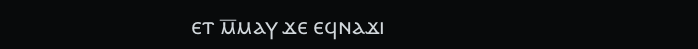ⲉⲧ ⲙ̅ⲙⲁⲩ ϫⲉ ⲉϥⲛⲁϫⲓ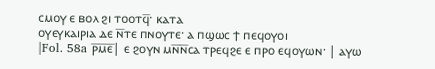ⲥⲙⲟⲩ ⲉ ⲃⲟⲗ ϩⲓ ⲧⲟⲟⲧϥ̅· ⲕⲁⲧⲁ
ⲟⲩⲉⲩⲕⲁⲓⲣⲓⲁ ⲇⲉ ⲛ̅ⲧⲉ ⲡⲛⲟⲩⲧⲉ· ⲁ ⲡϣⲱⲥ ϯ ⲡⲉϥⲟⲩⲟⲓ
|Fol. 58a ⲣ̅ⲙ̅ⲉ̅| ⲉ ϩⲟⲩⲛ ⲙⲛ̅ⲛ̅ⲥⲁ ⲧⲣⲉϥϩⲉ ⲉ ⲡⲣⲟ ⲉϥⲟⲩⲱⲛ· | ⲁⲩⲱ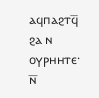ⲁϥⲡⲁϩⲧϥ̅ ϩⲁ ⲛ ⲟⲩⲣⲏⲏⲧⲉ· ⲛ̅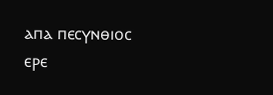ⲁⲡⲁ ⲡⲉⲥⲩⲛⲑⲓⲟⲥ ⲉⲣⲉ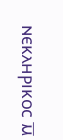ⲛⲉⲕⲗⲏⲣⲓⲕⲟⲥ ⲙ̅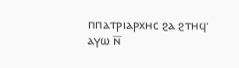ⲡⲡⲁⲧⲣⲓⲁⲣⲭⲏⲥ ϩⲁ ϩⲧⲏϥ· ⲁⲩⲱ ⲛ̅